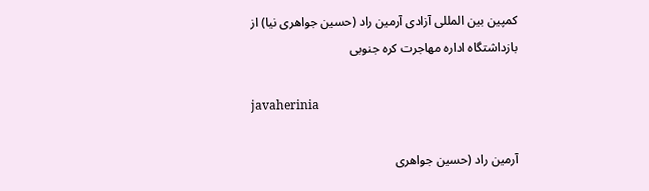کمپین بین المللی آزادی آرمین راد (حسین جواهری نیا) از بازداشتگاه اداره مهاجرت کره جنوبی

javaherinia

آرمین راد (حسین جواهری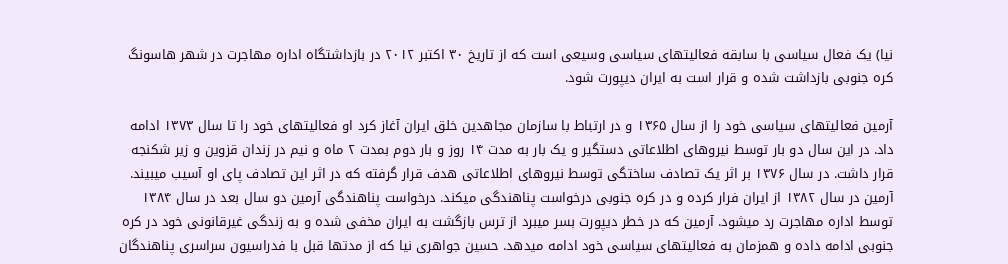نیا) یک فعال سیاسی با سابقه فعالیتهای سیاسی وسیعی است که از تاریخ ۳۰ اکتبر ۲۰۱۲ در بازداشتگاه اداره مهاجرت در شهر هاسونگ کره جنوبی بازداشت شده و قرار است به ایران دیپورت شود.

آرمین فعالیتهای سیاسی خود را از سال ۱۳۶۵ و در ارتباط با سازمان مجاهدین خلق ایران آغاز کرد او فعالیتهای خود را تا سال ۱۳۷۳ ادامه داد. در این سال دو بار توسط نیروهای اطلاعاتی دستگیر و یک بار به مدت ۱۴ روز و بار دوم بمدت ۲ ماه و نیم در زندان قزوین و زیر شکنجه قرار داشت. در سال ۱۳۷۶ بر اثر یک تصادف ساختگی توسط نیروهای اطلاعاتی هدف قرار گرفته که در اثر این تصادف پای او آسیب میبیند. آرمین در سال ۱۳۸۲ از ایران فرار کرده و در کره جنوبی درخواست پناهندگی میکند. درخواست پناهندگی آرمین دو سال بعد در سال ۱۳۸۴ توسط اداره مهاجرت رد میشود. آرمین که در خطر دیپورت بسر میبرد از ترس بازگشت به ایران مخفی شده و به زندگی غیرقانونی خود در کره جنوبی ادامه داده و همزمان به فعالیتهای سیاسی خود ادامه میدهد. حسین جواهری نیا که از مدتها قبل با فدراسیون سراسری پناهندگان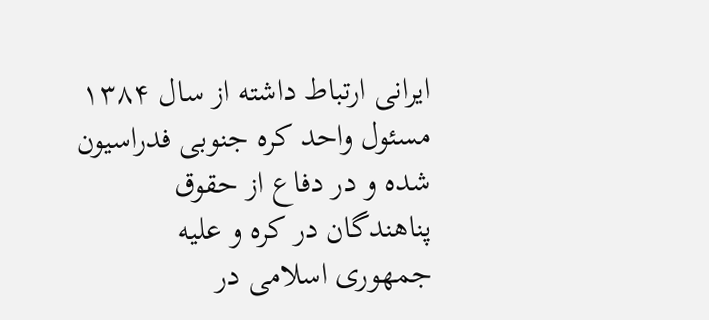ایرانی ارتباط داشته از سال ۱۳۸۴ مسئول واحد کره جنوبی فدراسیون شده و در دفاع از حقوق پناهندگان در کره و علیه جمهوری اسلامی در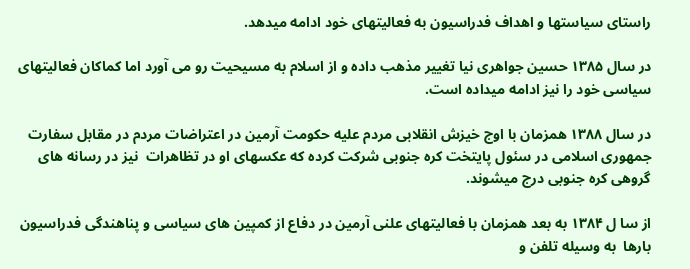راستای سیاستها و اهداف فدراسیون به فعالیتهای خود ادامه میدهد.

در سال ۱۳۸۵ حسین جواهری نیا تغییر مذهب داده و از اسلام به مسیحیت رو می آورد اما کماکان فعالیتهای سیاسی خود را نیز ادامه میداده است.

در سال ۱۳۸۸ همزمان با اوج خیزش انقلابی مردم علیه حکومت آرمین در اعتراضات مردم در مقابل سفارت جمهوری اسلامی در سئول پایتخت کره جنوبی شرکت کرده که عکسهای او در تظاهرات  نیز در رسانه های گروهی کره جنوبی درج میشوند.

از سا ل ۱۳۸۴ به بعد همزمان با فعالیتهای علنی آرمین در دفاع از کمپین های سیاسی و پناهندگی فدراسیون بارها  به وسیله تلفن و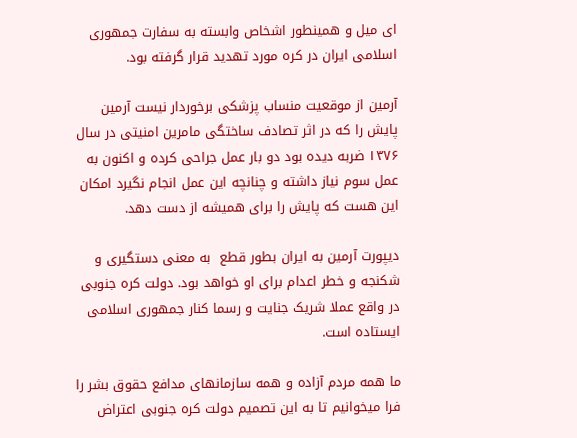ای میل و همینطور اشخاص وابسته به سفارت جمهوری اسلامی ایران در کره مورد تهدید قرار گرفته بود.

آرمین از موقعیت منساب پزشکی برخوردار نیست آرمین پایش را که در اثر تصادف ساختگی مامرین امنیتی در سال ۱۳۷۶ ضربه دیده بود دو بار عمل جراحی کرده و اکنون به عمل سوم نیاز داشته و چنانچه این عمل انجام نگیرد امکان این هست که پایش را برای همیشه از دست دهد.

دیپورت آرمین به ایران بطور قطع  به معنی دستگیری و شکنجه و خطر اعدام برای او خواهد بود. دولت کره جنوبی در واقع عملا شریک جنایت و رسما کنار جمهوری اسلامی ایستاده است.

ما همه مردم آزاده و همه سازمانهای مدافع حقوق بشر را فرا میخوانیم تا به این تصمیم دولت کره جنوبی اعتراض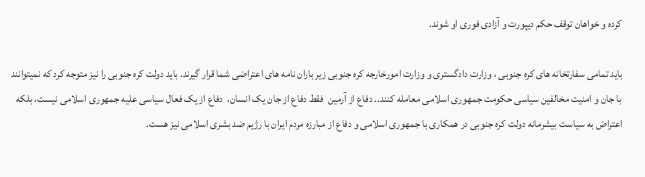کرده و خواهان توقف حکم دیپورت و آزادی فوری او شوند.

باید تمامی سفارتخانه های کره جنوبی ، وزارت دادگستری و وزارت امورخارجه کره جنوبی زیر باران نامه های اعتراضی شما قرار گیرند. باید دولت کره جنوبی را نیز متوجه کرد که نمیتوانند با جان و امنیت مخالفین سیاسی حکومت جمهوری اسلامی معامله کنند.. دفاع از آرمین  فقط دفاع از جان یک انسان،  دفاع از یک فعال سیاسی علیه جمهوری اسلامی نیست، بلکه اعتراض به سیاست بیشرمانه دولت کره جنوبی در همکاری با جمهوری اسلامی و دفاع از مبارزه مردم ایران با رژیم ضد بشری اسلامی نیز هست.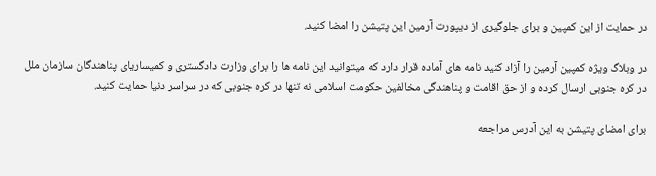در حمایت از این کمپین و برای جلوگیری از دیپورت آرمین این پتیشن را امضا کنید.

در وبلاگ ویژه کمپین آرمین را آزاد کنید نامه های آماده قرار دارد که میتوانید این نامه ها را برای وزارت دادگستری و کمیساریای پناهندگان سازمان ملل در کره جنوبی ارسال کرده و از حق اقامت و پناهندگی مخالفین حکومت اسلامی نه تنها در کره جنوبی که در سراسر دنیا حمایت کنید.

برای امضای پتیشن به این آدرس مراجعه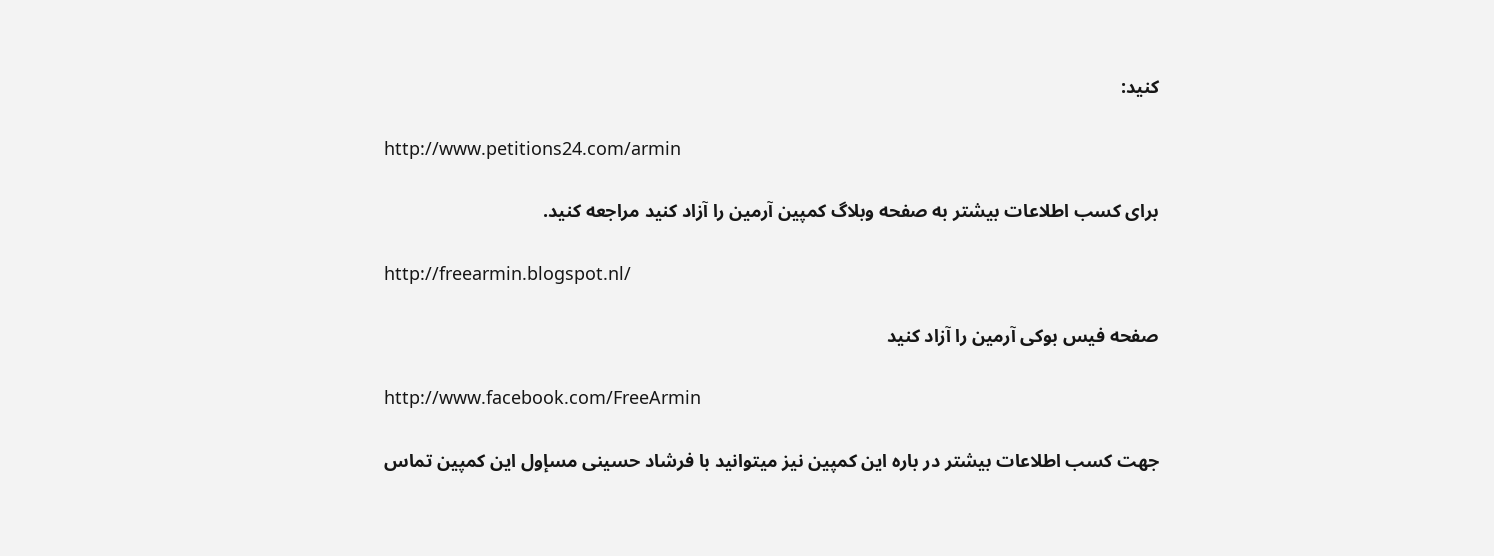کنید:

http://www.petitions24.com/armin

برای کسب اطلاعات بیشتر به صفحه وبلاگ کمپین آرمین را آزاد کنید مراجعه کنید.

http://freearmin.blogspot.nl/

صفحه فیس بوکی آرمین را آزاد کنید

http://www.facebook.com/FreeArmin

جهت کسب اطلاعات بیشتر در باره این کمپین نیز میتوانید با فرشاد حسینی مسإول این کمپین تماس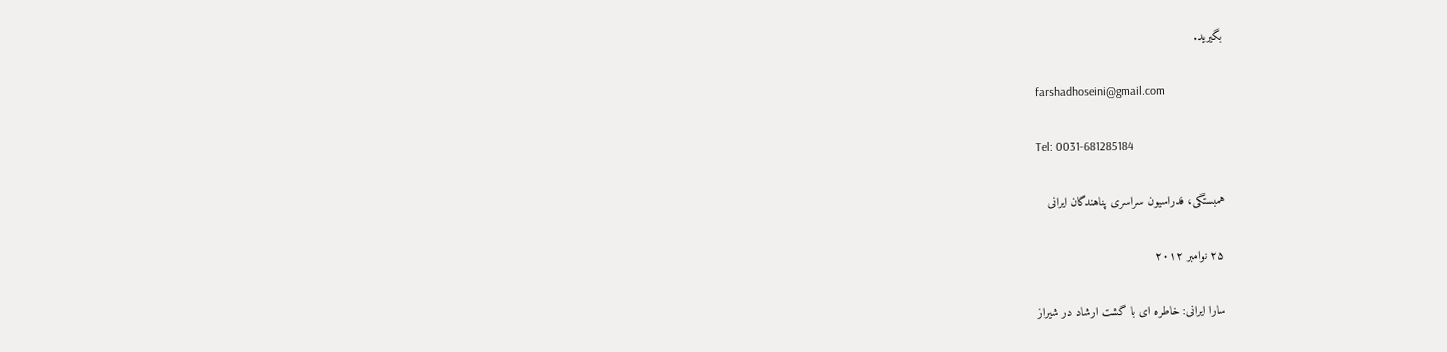بگیرید.

farshadhoseini@gmail.com

Tel: 0031-681285184

همبستگی، فدراسیون سراسری پناهندگان ایرانی

۲۵ نوامبر ۲۰۱۲

سارا ایرانی: خاطره ای با گشت ارشاد در شیراز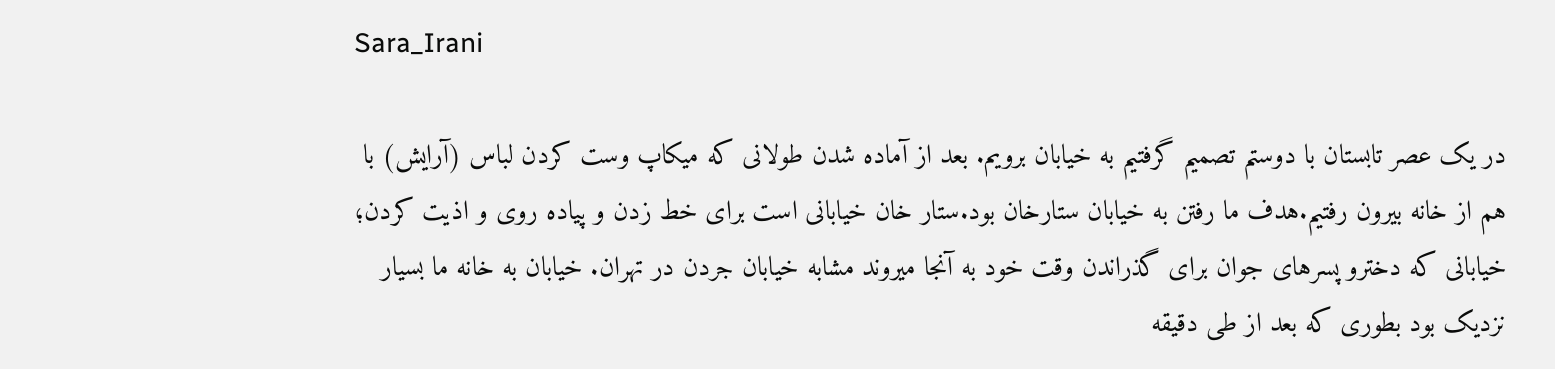Sara_Irani

در یک عصر تابستان با دوستم تصمیم گرفتیم به خیابان برویم. بعد از آماده شدن طولانی که میکاپ وست کردن لباس (آرایش) با هم از خانه بیرون رفتیم.هدف ما رفتن به خیابان ستارخان بود.ستار خان خیابانی است برای خط زدن و پیاده روی و اذیت کردن؛ خیابانی که دخترو پسرهای جوان برای گذراندن وقت خود به آنجا میروند مشابه خیابان جردن در تهران. خیابان به خانه ما بسیار نزدیک بود بطوری که بعد از طی دقیقه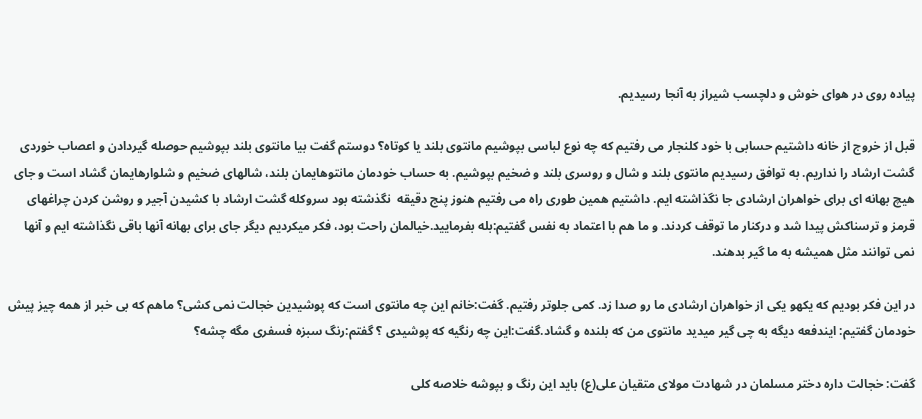پیاده روی در هوای خوش و دلچسب شیراز به آنجا رسیدیم.

قبل از خروج از خانه داشتیم حسابی با خود کلنجار می رفتیم که چه نوع لباسی بپوشیم مانتوی بلند یا کوتاه؟ دوستم گفت بیا مانتوی بلند بپوشیم حوصله گیردادن و اعصاب خوردی گشت ارشاد را نداریم. به توافق رسیدیم مانتوی بلند و شال و روسری بلند و ضخیم بپوشیم. به حساب خودمان مانتوهایمان بلند، شالهای ضخیم و شلوارهایمان گشاد است و جای هیچ بهانه ای برای خواهران ارشادی جا نگذاشته ایم. داشتیم همین طوری راه می رفتیم هنوز پنج دقیقه  نگذشته بود سروکله گشت ارشاد با کشیدن آجیر و روشن کردن چراغهای قرمز و ترسناکش پیدا شد و درکنار ما توقف کردند. و ما هم با اعتماد به نفس گفتیم:بله بفرمایید.خیالمان راحت بود، فکر میکردیم دیگر جای برای بهانه آنها باقی نگذاشته ایم و آنها نمی توانند مثل همیشه به ما گیر بدهند.

در این فکر بودیم که یکهو یکی از خواهران ارشادی ما رو صدا زد. کمی جلوتر رفتیم. گفت:خانم این چه مانتوی است که پوشیدین خجالت نمی کشی؟ ماهم که بی خبر از همه چیز پیش خودمان گفتیم: ایندفعه دیگه به چی گیر میدید مانتوی من که بلنده و گشاد.گفت:این چه رنگیه که پوشیدی ؟ گفتم:رنگ سبزه فسفری مگه چشه؟

گفت: خجالت داره دختر مسلمان در شهادت مولای متقیان علی(ع) باید این رنگ و بپوشه خلاصه کلی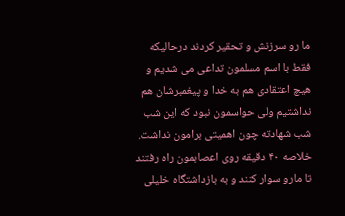ما رو سرزنش و تحقیر کردند درحالیکه فقط با اسم مسلمون تداعی می شدیم و هیچ اعتقادی هم به خدا و پیغمبرشان هم نداشتیم ولی حواسمون نبود که این شب شب شهادته چون اهمیتی برامون نداشت. خلاصه ۴۰ دقیقه روی اعصابمون راه رفتند تا مارو سوار کنند و به بازداشتگاه خلیلی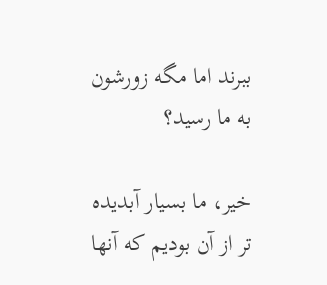ببرند اما مگه زورشون به ما رسید؟

خیر، ما بسیار آبدیده تر از آن بودیم که آنها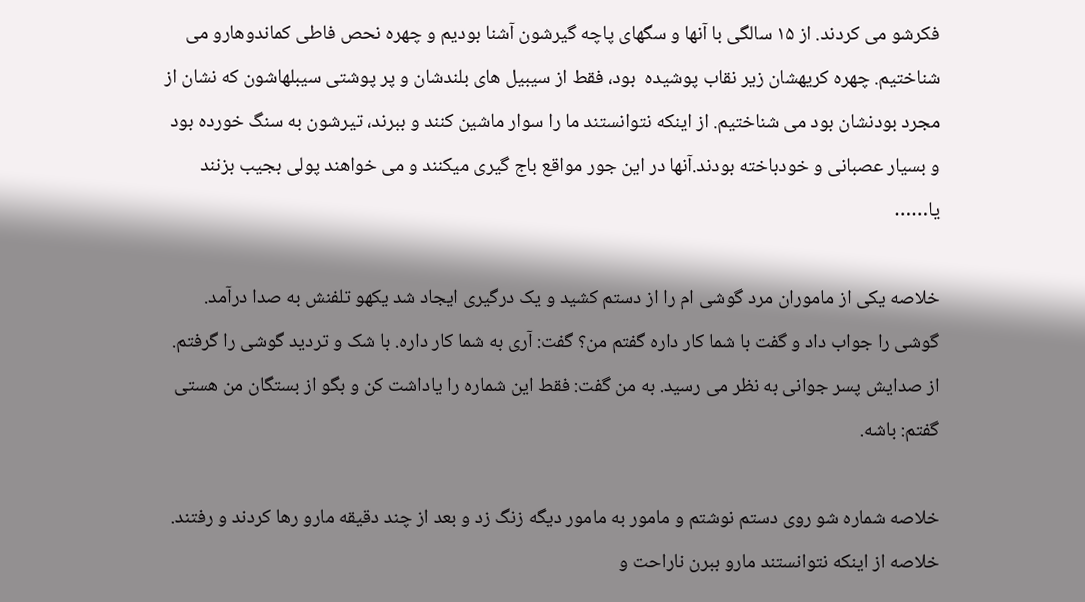فکرشو می کردند. از ۱۵ سالگی با آنها و سگهای پاچه گیرشون آشنا بودیم و چهره نحص فاطی کماندوهارو می شناختیم. چهره کریهشان زیر نقاب پوشیده  بود، فقط از سیبیل های بلندشان و پر پوشتی سیبلهاشون که نشان از مجرد بودنشان بود می شناختیم. از اینکه نتوانستند ما را سوار ماشین کنند و ببرند، تیرشون به سنگ خورده بود و بسیار عصبانی و خودباخته بودند.آنها در این جور مواقع باج گیری میکنند و می خواهند پولی بجیب بزنند یا……

خلاصه یکی از ماموران مرد گوشی ام را از دستم کشید و یک درگیری ایجاد شد یکهو تلفنش به صدا درآمد. گوشی را جواب داد و گفت با شما کار داره گفتم من؟ گفت: آری به شما کار داره. با شک و تردید گوشی را گرفتم. از صدایش پسر جوانی به نظر می رسید. به من گفت: فقط این شماره را یاداشت کن و بگو از بستگان من هستی گفتم: باشه.

خلاصه شماره شو روی دستم نوشتم و مامور به مامور دیگه زنگ زد و بعد از چند دقیقه مارو رها کردند و رفتند. خلاصه از اینکه نتوانستند مارو ببرن ناراحت و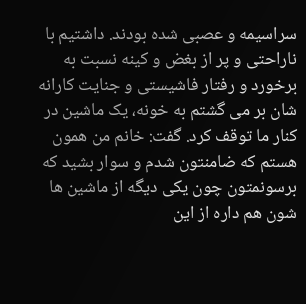سراسیمه و عصبی شده بودند. داشتیم با ناراحتی و پر از بغض و کینه نسبت به  برخورد و رفتار فاشیستی و جنایت کارانه شان بر می گشتم به خونه، یک ماشین در کنار ما توقف کرد. گفت: خانم من همون هستم که ضامنتون شدم و سوار بشید که برسونمتون چون یکی دیگه از ماشین ها شون هم داره از این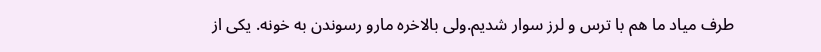طرف میاد ما هم با ترس و لرز سوار شدیم.ولی بالاخره مارو رسوندن به خونه. یکی از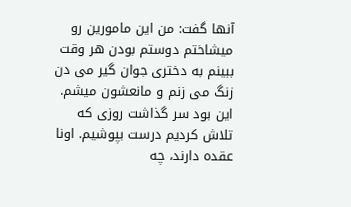آنها گفت: من این مامورین رو میشاختم دوستم بودن هر وقت ببینم به دختری جوان گیر می دن زنگ می زنم و مانعشون میشم. این بود سر گذاشت روزی که تلاش کردیم درست بپوشیم. اونا عقده دارند، چه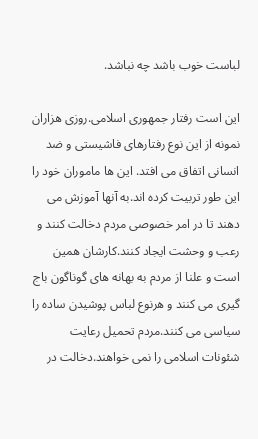لباست خوب باشد چه نباشد.

این است رفتار جمهوری اسلامی.روزی هزاران نمونه از این نوع رفتارهای فاشیستی و ضد انسانی اتفاق می افتد. این ها ماموران خود را این طور تربیت کرده اند.به آنها آموزش می دهند تا در امر خصوصی مردم دخالت کنند و رعب و وحشت ایجاد کنند.کارشان همین است و علنا از مردم به بهانه های گوناگون باج گیری می کنند و هرنوع لباس پوشیدن ساده را سیاسی می کنند.مردم تحمیل رعایت شئونات اسلامی را نمی خواهند.دخالت در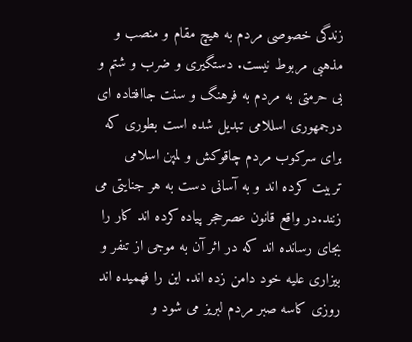زندگی خصوصی مردم به هیچ مقام و منصب و مذهبی مربوط نیست. دستگیری و ضرب و شتم و بی حرمتی به مردم به فرهنگ و سنت جاافتاده ای درجمهوری اسللامی تبدیل شده است بطوری که برای سرکوب مردم چاقوکش و لمپن اسلامی تربیت کرده اند و به آسانی دست به هر جنایتی می زنند.در واقع قانون عصرحجر پیاده کرده اند کار را بجای رسانده اند که در اثر آن به موجی از تنفر و بیزاری علیه خود دامن زده اند. این را فهمیده اند روزی کاسه صبر مردم لبریز می شود و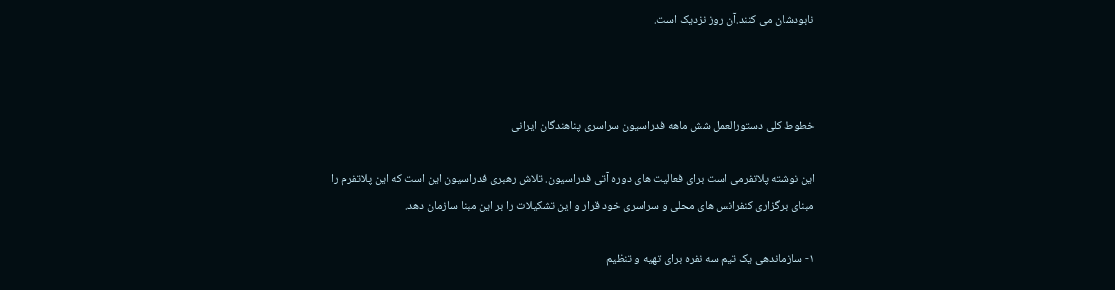نابودشان می کنند.آن روز نزدیک است.



خطوط کلی دستورالعمل شش ماهه فدراسیون سراسری پناهندگان ایرانی

این نوشته پلاتفرمی است برای فعالیت های دوره آتی فدراسیون. تلاش رهبری فدراسیون این است که این پلاتفرم را مبنای برگزاری کنفرانس های محلی و سراسری خود قرار و این تشکیلات را بر این مبنا سازمان دهد.

۱- سازماندهی یک تیم سه نفره برای تهیه و تنظیم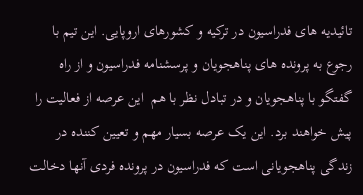تائیدیه های فدراسیون در ترکیه و کشورهای اروپایی. این تیم با رجوع به پرونده های پناهجویان و پرسشنامه فدراسیون و از راه گفتگو با پناهجویان و در تبادل نظر با هم  این عرصه از فعالیت را پیش خواهند برد. این یک عرصه بسیار مهم و تعیین کننده در زندگی پناهجویانی است که فدراسیون در پرونده فردی آنها دخالت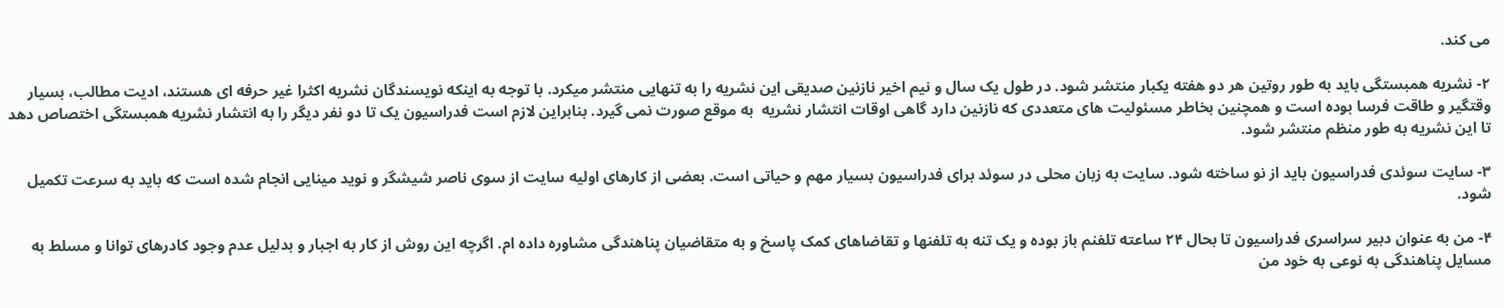می کند.

۲- نشریه همبستگی باید به طور روتین هر دو هفته یکبار منتشر شود. در طول یک سال و نیم اخیر نازنین صدیقی این نشریه را به تنهایی منتشر میکرد. با توجه به اینکه نویسندگان نشریه اکثرا غیر حرفه ای هستند، ادیت مطالب، بسیار وقتگیر و طاقت فرسا بوده است و همچنین بخاطر مسئولیت های متعددی که نازنین دارد گاهی اوقات انتشار نشریه  به موقع صورت نمی گیرد. بنابراین لازم است فدراسیون یک تا دو نفر دیگر را به انتشار نشریه همبستگی اختصاص دهد تا این نشریه به طور منظم منتشر شود.

۳- سایت سوئدی فدراسیون باید از نو ساخته شود. سایت به زبان محلی در سوئد برای فدراسیون بسیار مهم و حیاتی است. بعضی از کارهای اولیه سایت از سوی ناصر شیشگر و نوید مینایی انجام شده است که باید به سرعت تکمیل شود.

۴- من به عنوان دبیر سراسری فدراسیون تا بحال ۲۴ ساعته تلفنم باز بوده و یک تنه به تلفنها و تقاضاهای کمک پاسخ و به متقاضیان پناهندگی مشاوره داده ام. اگرچه این روش از کار به اجبار و بدلیل عدم وجود کادرهای توانا و مسلط به مسایل پناهندگی به نوعی به خود من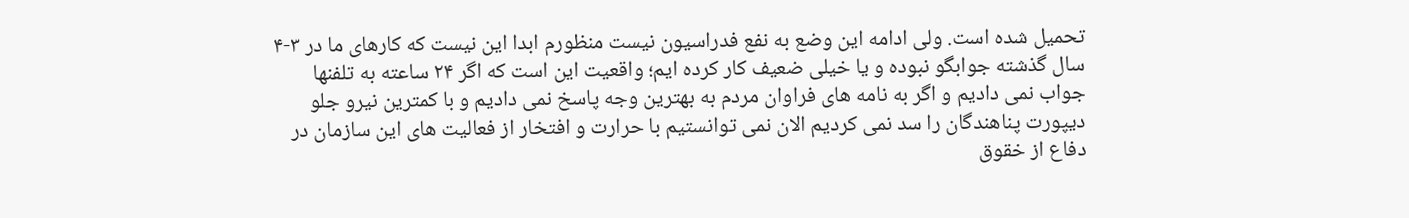تحمیل شده است. ولی ادامه این وضع به نفع فدراسیون نیست منظورم ابدا این نیست که کارهای ما در ۳-۴ سال گذشته جوابگو نبوده و یا خیلی ضعیف کار کرده ایم؛ واقعیت این است که اگر ۲۴ ساعته به تلفنها جواب نمی دادیم و اگر به نامه های فراوان مردم به بهترین وجه پاسخ نمی دادیم و با کمترین نیرو جلو دیپورت پناهندگان را سد نمی کردیم الان نمی توانستیم با حرارت و افتخار از فعالیت های این سازمان در دفاع از خقوق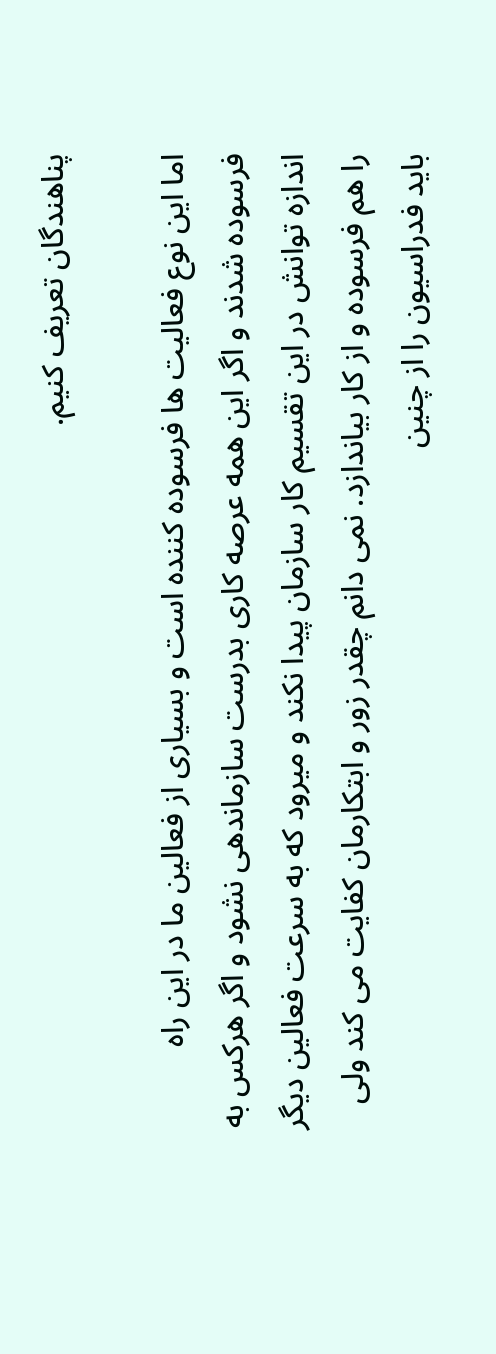پناهندگان تعریف کنیم.

اما این نوع فعالیت ها فرسوده کننده است و بسیاری از فعالین ما در این راه فرسوده شدند و اگر این همه عرصه کاری بدرست سازماندهی نشود و اگر هرکس به اندازه توانش در این تقسیم کار سازمان پیدا نکند و میرود که به سرعت فعالین دیگر را هم فرسوده و از کار بیاندازد. نمی دانم چقدر زور و ابتکارمان کفایت می کند ولی باید فدراسیون را از چنین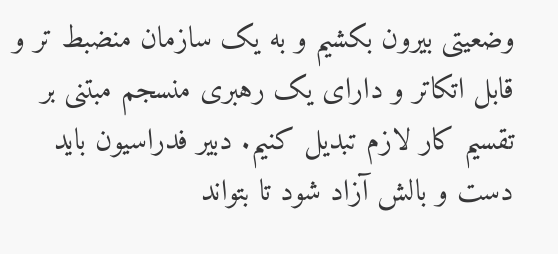وضعیتی بیرون بکشیم و به یک سازمان منضبط تر و قابل اتکاتر و دارای یک رهبری منسجم مبتنی بر تقسیم کار لازم تبدیل کنیم. دبیر فدراسیون باید دست و بالش آزاد شود تا بتواند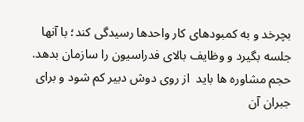بچرخد و به کمبودهای کار واحدها رسیدگی کند؛ با آنها جلسه بگیرد و وظایف بالای فدراسیون را سازمان بدهد. حجم مشاوره ها باید  از روی دوش دبیر کم شود و برای جبران آن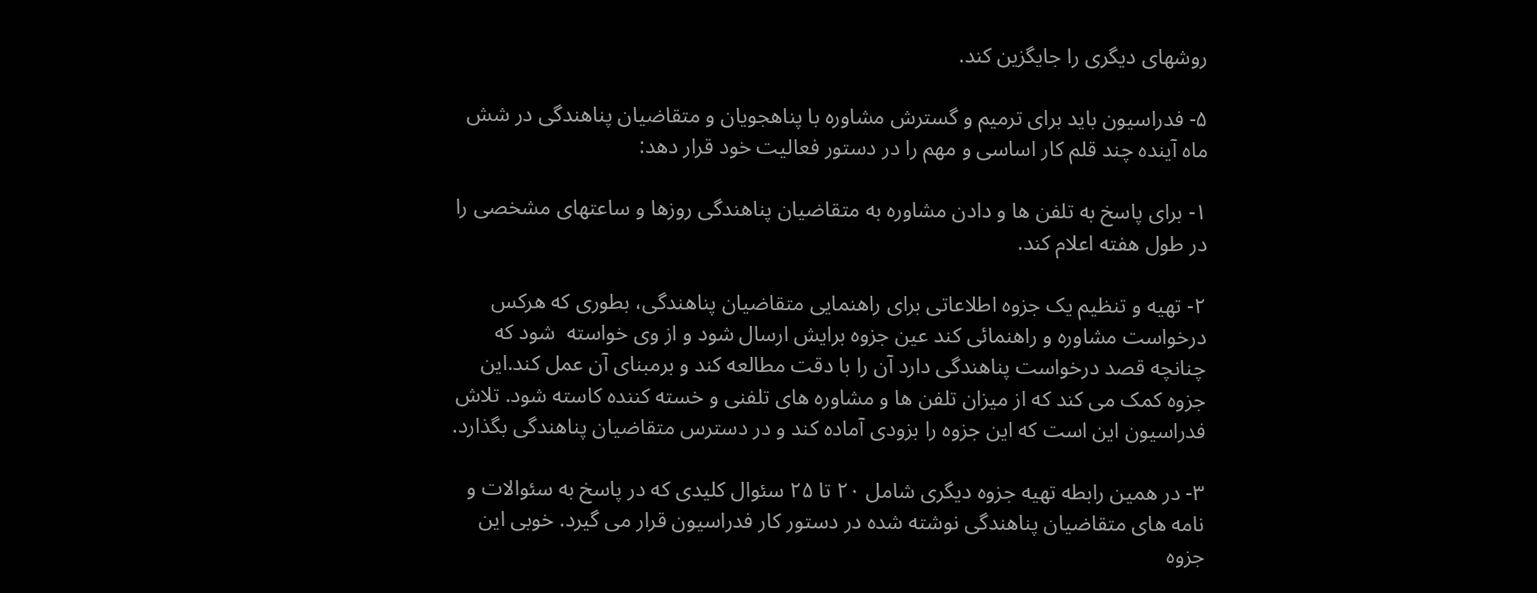روشهای دیگری را جایگزین کند.

۵- فدراسیون باید برای ترمیم و گسترش مشاوره با پناهجویان و متقاضیان پناهندگی در شش ماه آینده چند قلم کار اساسی و مهم را در دستور فعالیت خود قرار دهد:

۱- برای پاسخ به تلفن ها و دادن مشاوره به متقاضیان پناهندگی روزها و ساعتهای مشخصی را در طول هفته اعلام کند.

۲- تهیه و تنظیم یک جزوه اطلاعاتی برای راهنمایی متقاضیان پناهندگی، بطوری که هرکس درخواست مشاوره و راهنمائی کند عین جزوه برایش ارسال شود و از وی خواسته  شود که چنانچه قصد درخواست پناهندگی دارد آن را با دقت مطالعه کند و برمبنای آن عمل کند.این جزوه کمک می کند که از میزان تلفن ها و مشاوره های تلفنی و خسته کننده کاسته شود. تلاش فدراسیون این است که این جزوه را بزودی آماده کند و در دسترس متقاضیان پناهندگی بگذارد.

۳- در همین رابطه تهیه جزوه دیگری شامل ۲۰ تا ۲۵ سئوال کلیدی که در پاسخ به سئوالات و نامه های متقاضیان پناهندگی نوشته شده در دستور کار فدراسیون قرار می گیرد. خوبی این جزوه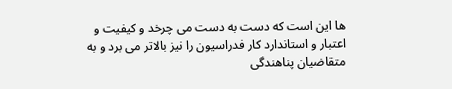ها این است که دست به دست می چرخد و کیفیت و اعتبار و استاندارد کار فدراسیون را نیز بالاتر می برد و به متقاضیان پناهندگی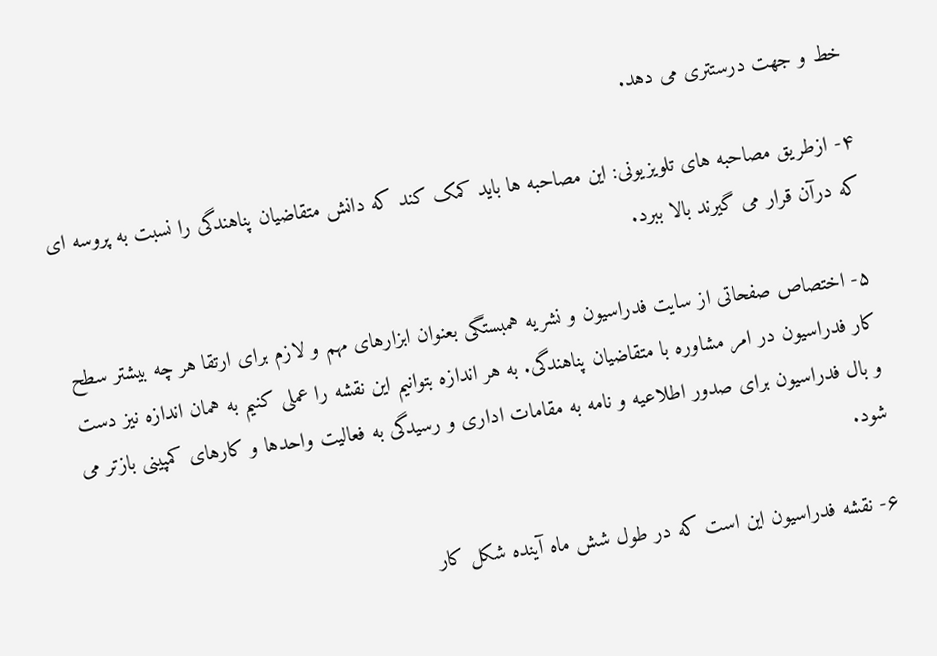خط و جهت درستتری می دهد.

۴- ازطریق مصاحبه های تلویزیونی: این مصاحبه ها باید کمک کند که دانش متقاضیان پناهندگی را نسبت به پروسه ای که درآن قرار می گیرند بالا ببرد.

۵- اختصاص صفحاتی از سایت فدراسیون و نشریه همبستگی بعنوان ابزارهای مهم و لازم برای ارتقا هر چه بیشتر سطح کار فدراسیون در امر مشاوره با متقاضیان پناهندگی. به هر اندازه بتوانیم این نقشه را عملی کنیم به همان اندازه نیز دست و بال فدراسیون برای صدور اطلاعیه و نامه به مقامات اداری و رسیدگی به فعالیت واحدها و کارهای کمپینی بازتر می شود.

۶- نقشه فدراسیون این است که در طول شش ماه آینده شکل کار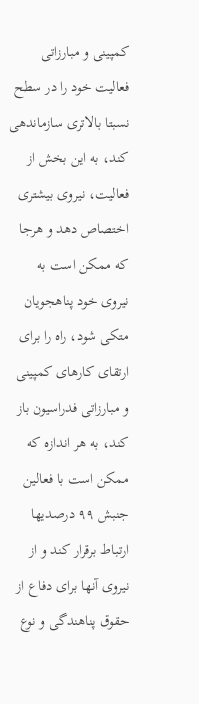کمپینی و مبارزاتی فعالیت خود را در سطح نسبتا بالاتری سازماندهی کند، به این بخش از فعالیت، نیروی بیشتری اختصاص دهد و هرجا که ممکن است به نیروی خود پناهجویان متکی شود، راه را برای ارتقای کارهای کمپینی و مبارزاتی فدراسیون باز کند، به هر اندازه که ممکن است با فعالین جنبش ۹۹ درصدیها ارتباط برقرار کند و از نیروی آنها برای دفاع از حقوق پناهندگی و نوع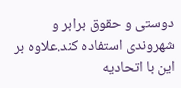دوستی و حقوق برابر و شهروندی استفاده کند.علاوه بر این با اتحادیه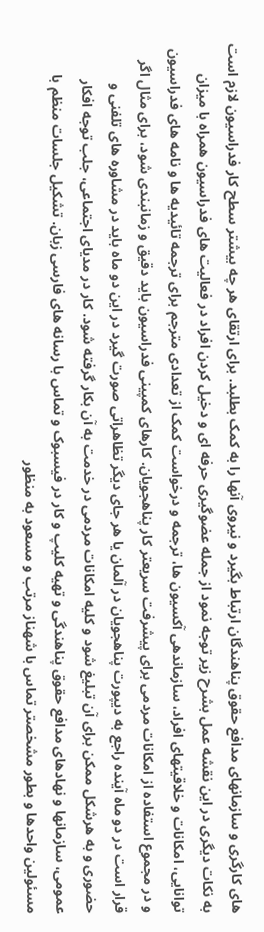های کارگری و سازمانهای مدافع حقوق پناهندگان ارتباط بگیرد و نیروی آنها را به کمک بطلبد. برای ارتقای هر چه بیشتر سطح کار فدراسیون لازم است به نکات دیگری در این نقشه عمل بشرح زیر توجه نمود از جمله عضوگیری حرفه ای و دخیل کردن افراد در فعالیت های فدراسیون همراه با میزان توانایی، امکانات و خلاقیتهای افراد، سازماندهی آکسیون ها، ترجمه و درخواست کمک از تعدادی مترجم برای ترجمه تائیدیه ها و نامه های فدراسیون و در مجموع استفاده از امکانات مردمی برای پیشرفت سریعتر کار پناهجویان. کارهای کمپینی فدراسیون باید دقیق و زمانبندی شود، برای مثال اگر قرار است در دو ماه آینده راجع به دیپورت پناهجویان در آلمان یا هر جای دیگر تظاهراتی صورت گیرد در این دو ماه باید در مشاوره های تلفنی و حضوری و به هرشکل ممکن برای آن تبلیغ شود و کلیه امکانات مردمی در خدمت به آن بکار گرفته شود. کار در مدیای اجتماعی، جلب توجه افکار عمومی، سازمانها و نهادهای مدافع حقوق پناهندگی و تهیه کلیپ و کار در فیسبوک و تماس با رسانه های فارسی زبان. تشکیل جلسات منظم با مسئولین واحدها و بطور مشخصتر تماس با شهناز مرتب و مسعود به منظور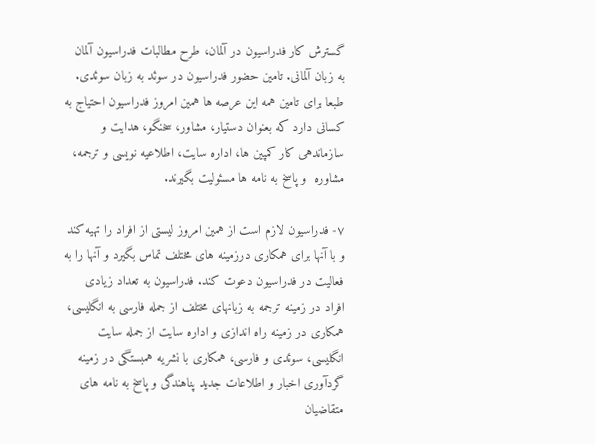گسترش کار فدراسیون در آلمان، طرح مطالبات فدراسیون آلمان به زبان آلمانی. تامین حضور فدراسیون در سوئد به زبان سوئدی. طبعا برای تامین همه این عرصه ها همین امروز فدراسیون احتیاج به کسانی دارد که بعنوان دستیار، مشاور، سخنگو، هدایت و سازماندهی کار کمپین ها، اداره سایت، اطلاعیه نویسی و ترجمه، مشاوره  و پاسخ به نامه ها مسئولیت بگیرند.

۷- فدراسیون لازم است از همین امروز لیستی از افراد را تهیه کند و با آنها برای همکاری درزمینه های مختلف تماس بگیرد و آنها را به فعالیت در فدراسیون دعوت کند. فدراسیون به تعداد زیادی افراد در زمینه ترجمه به زبانهای مختلف از جمله فارسی به انگلیسی، همکاری در زمینه راه اندازی و اداره سایت از جمله سایت انگلیسی، سوئدی و فارسی، همکاری با نشریه همبستگی در زمینه گردآوری اخبار و اطلاعات جدید پناهندگی و پاسخ به نامه های متقاضیان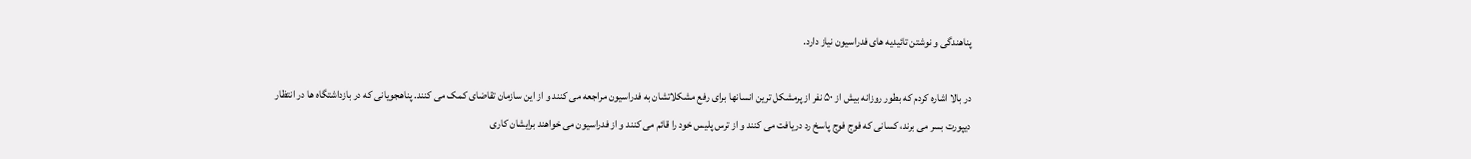پناهندگی و نوشتن تائیدیه های فدراسیون نیاز دارد.

در بالا اشاره کردم که بطور روزانه بیش از ۵۰ نفر از پرمشکل ترین انسانها برای رفع مشکلاتشان به فدراسیون مراجعه می کنند و از این سازمان تقاضای کمک می کنند. پناهجویانی که در بازداشتگاه ها در انتظار دیپورت بسر می برند، کسانی که فوج فوج پاسخ رد دریافت می کنند و از ترس پلیس خود را قائم می کنند و از فدراسیون می خواهند برایشان کاری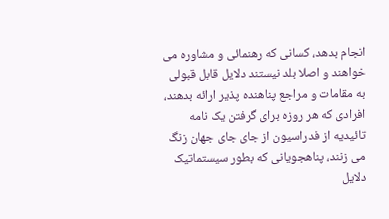انجام بدهد، کسانی که رهنمائی و مشاوره می خواهند و اصلا بلد نیستند دلایل قابل قبولی به مقامات و مراجع پناهنده پذیر ارائه بدهند، افرادی که هر روزه برای گرفتن یک نامه تائیدیه از فدراسیون از جای جای جهان زنگ می زنند، پناهجویانی که بطور سیستماتیک دلایل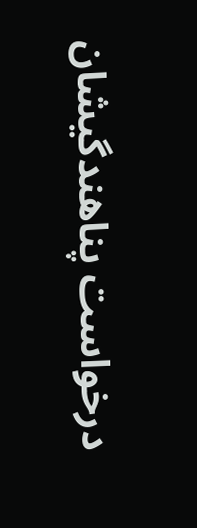درخواست پناهندگیشان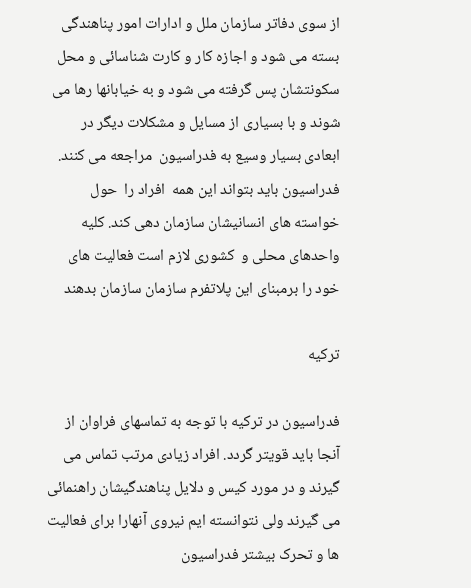از سوی دفاتر سازمان ملل و ادارات امور پناهندگی بسته می شود و اجازه کار و کارت شناسائی و محل سکونتشان پس گرفته می شود و به خیابانها رها می شوند و با بسیاری از مسایل و مشکلات دیگر در ابعادی بسیار وسیع به فدراسیون  مراجعه می کنند. فدراسیون باید بتواند این همه  افراد را  حول خواسته های انسانیشان سازمان دهی کند. کلیه واحدهای محلی و  کشوری لازم است فعالیت های خود را برمبنای این پلاتفرم سازمان سازمان بدهند

ترکیه

فدراسیون در ترکیه با توجه به تماسهای فراوان از آنجا باید قویتر گردد. افراد زیادی مرتب تماس می گیرند و در مورد کیس و دلایل پناهندگیشان راهنمائی می گیرند ولی نتوانسته ایم نیروی آنهارا برای فعالیت ها و تحرک بیشتر فدراسیون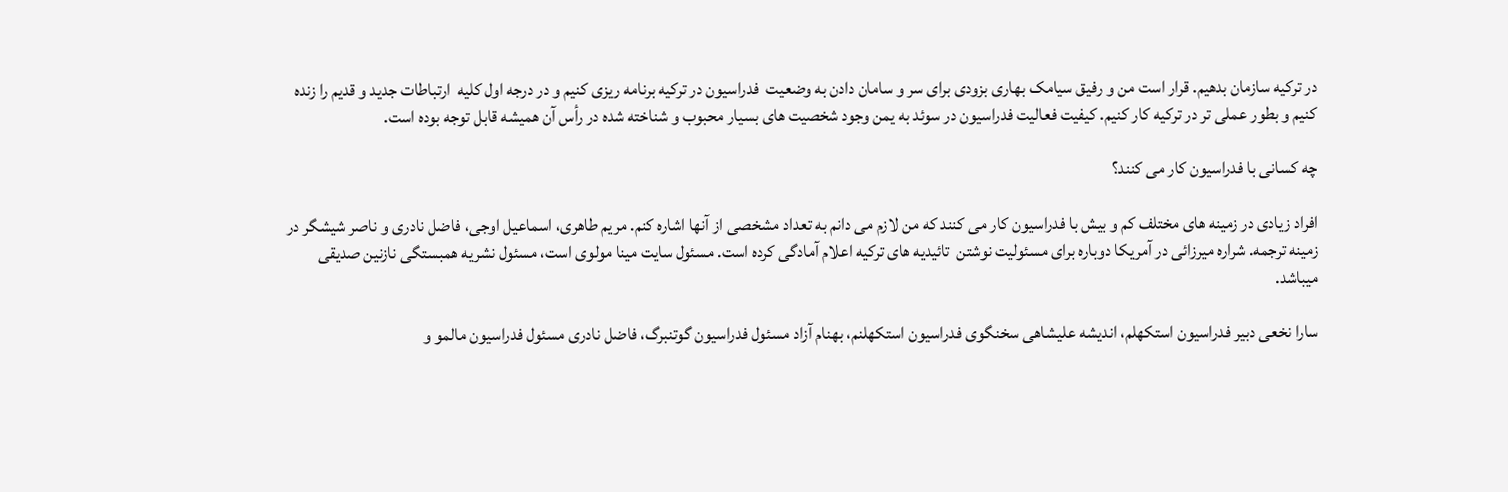در ترکیه سازمان بدهیم. قرار است من و رفیق سیامک بهاری بزودی برای سر و سامان دادن به وضعیت  فدراسیون در ترکیه برنامه ریزی کنیم و در درجه اول کلیه  ارتباطات جدید و قدیم را زنده کنیم و بطور عملی تر در ترکیه کار کنیم. کیفیت فعالیت فدراسیون در سوئد به یمن وجود شخصیت های بسیار محبوب و شناخته شده در رأس آن همیشه قابل توجه بوده است.

چه کسانی با فدراسیون کار می کنند؟

افراد زیادی در زمینه های مختلف کم و بیش با فدراسیون کار می کنند که من لازم می دانم به تعداد مشخصی از آنها اشاره کنم. مریم طاهری، اسماعیل اوجی، فاضل نادری و ناصر شیشگر در زمینه ترجمه. شراره میرزائی در آمریکا دوباره برای مسئولیت نوشتن  تائیدیه های ترکیه اعلام آمادگی کرده است. مسئول سایت مینا مولوی است، مسئول نشریه همبستگی نازنین صدیقی میباشد.

سارا نخعی دبیر فدراسیون استکهلم، اندیشه علیشاهی سخنگوی فدراسیون استکهلنم، بهنام آزاد مسئول فدراسیون گوتنبرگ، فاضل نادری مسئول فدراسیون مالمو و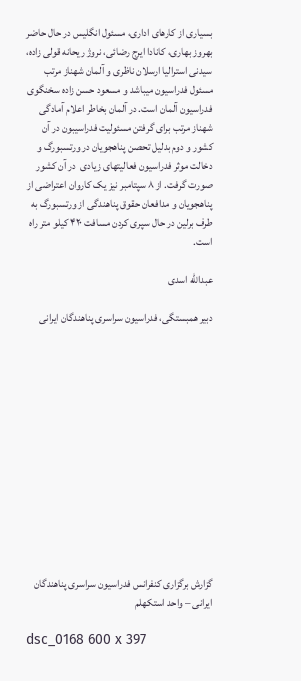بسیاری از کارهای اداری، مسئول انگلیس در حال حاضر بهروز بهاری، کانادا ایرج رضائی، نروژ ریحانه قولی زاده، سیدنی استرالیا ارسلان ناظری و آلمان شهناز مرتب مسئول فدراسیون میباشد و مسعود حسن زاده سخنگوی فدراسیون آلمان است. در آلمان بخاطر اعلام آمادگی شهناز مرتب برای گرفتن مسئولیت فدراسیبون در آن کشور و دوم بدلیل تحصن پناهجویان در ورتسبورگ و دخالت موثر فدراسیون فعالیتهای زیادی  در آن کشور صورت گرفت. از ۸ سپتامبر نیز یک کاروان اعتراضی از پناهجویان و مدافعان حقوق پناهندگی از ورتسبورگ به طرف برلین در حال سپری کردن مسافت ۴۲۰ کیلو متر راه است.

عبدالله اسدی

دبیر همبستگی، فدراسیون سراسری پناهندگان ایرانی













گزارش برگزاری کنفرانس فدراسیون سراسری پناهندگان ایرانی – واحد استکهلم

dsc_0168 600 x 397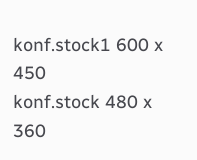konf.stock1 600 x 450
konf.stock 480 x 360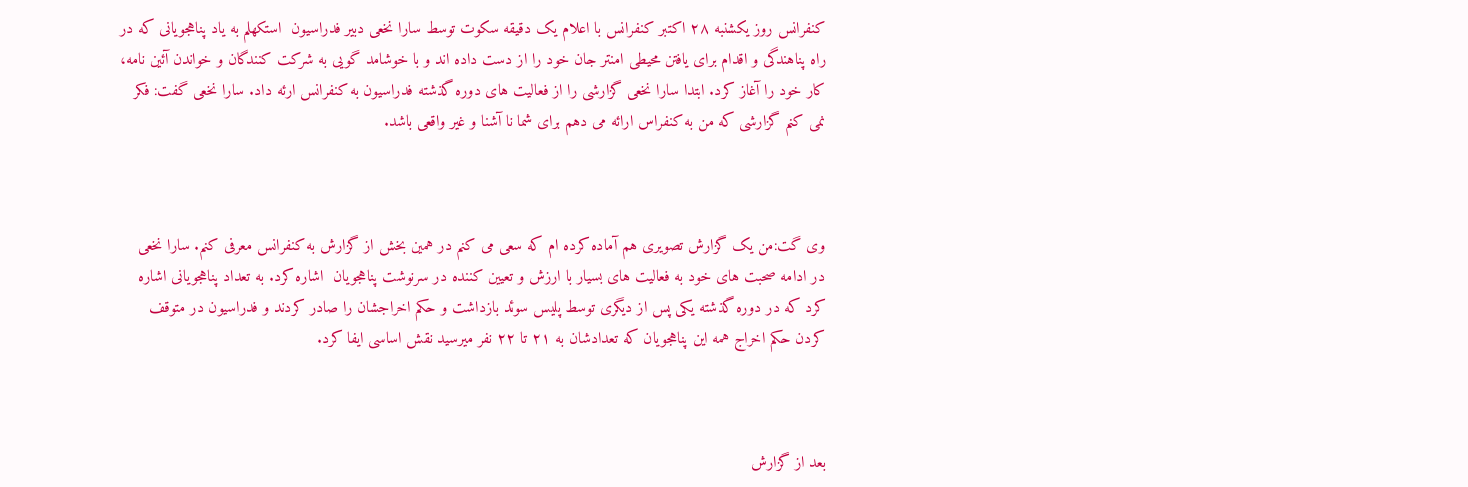کنفرانس روز یکشنبه ۲۸ اکتبر کنفرانس با اعلام یک دقیقه سکوت توسط سارا نخعی دبیر فدراسیون  استکهلم به یاد پناهجویانی که در راه پناهندگی و اقدام برای یافتن محیطی امنتر جان خود را از دست داده اند و با خوشامد گویی به شرکت کنندگان و خواندن آئین نامه، کار خود را آغاز کرد. ابتدا سارا نخعی گزارشی را از فعالیت های دوره گذشته فدراسیون به کنفرانس ارئه داد. سارا نخعی گفت: فکر نمی کنم گزارشی که من به کنفراس ارائه می دهم برای شما نا آشنا و غیر واقعی باشد.



وی گت:من یک گزارش تصویری هم آماده کرده ام که سعی می کنم در همین بخش از گزارش به کنفرانس معرفی کنم. سارا نخعی در ادامه صحبت های خود به فعالیت های بسیار با ارزش و تعیین کننده در سرنوشت پناهجویان  اشاره کرد. به تعداد پناهجویانی اشاره کرد که در دوره گذشته یکی پس از دیگری توسط پلیس سوئد بازداشت و حکم اخراجشان را صادر کردند و فدراسیون در متوقف کردن حکم اخراج همه این پناهجویان که تعدادشان به ۲۱ تا ۲۲ نفر میرسید نقش اساسی ایفا کرد.



بعد از گزارش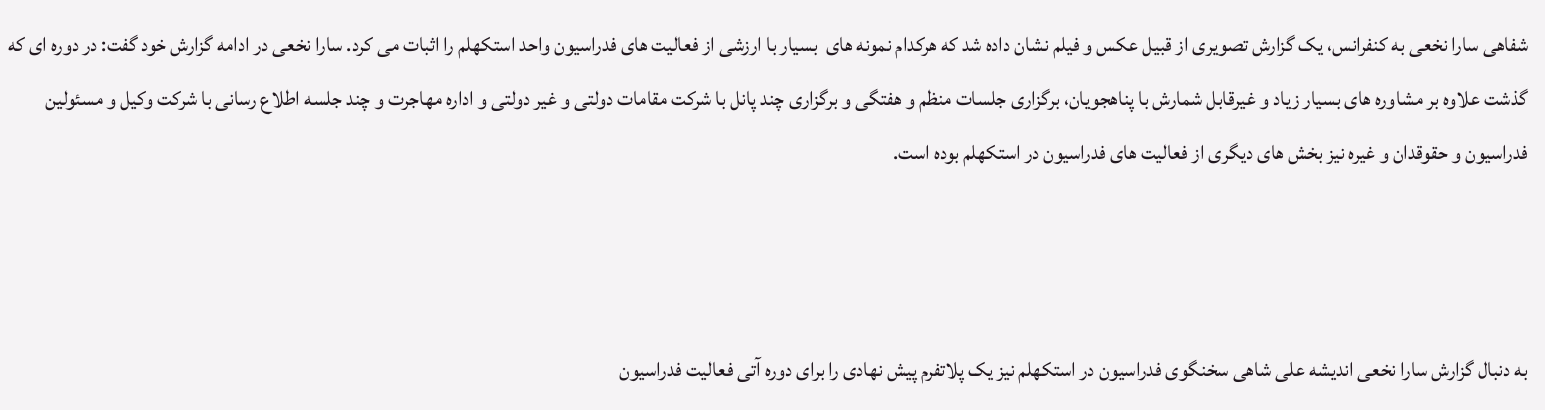شفاهی سارا نخعی به کنفرانس، یک گزارش تصویری از قبیل عکس و فیلم نشان داده شد که هرکدام نمونه های  بسیار با ارزشی از فعالیت های فدراسیون واحد استکهلم را اثبات می کرد. سارا نخعی در ادامه گزارش خود گفت: در دوره ای که گذشت علاوه بر مشاوره های بسیار زیاد و غیرقابل شمارش با پناهجویان، برگزاری جلسات منظم و هفتگی و برگزاری چند پانل با شرکت مقامات دولتی و غیر دولتی و اداره مهاجرت و چند جلسه اطلاع رسانی با شرکت وکیل و مسئولین فدراسیون و حقوقدان و غیره نیز بخش های دیگری از فعالیت های فدراسیون در استکهلم بوده است.



به دنبال گزارش سارا نخعی اندیشه علی شاهی سخنگوی فدراسیون در استکهلم نیز یک پلاتفرم پیش نهادی را برای دوره آتی فعالیت فدراسیون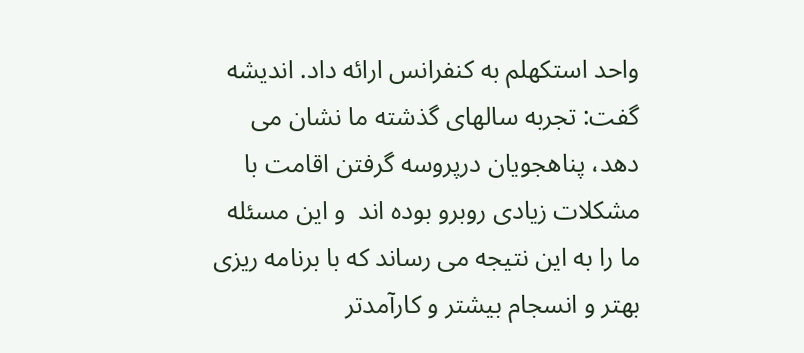واحد استکهلم به کنفرانس ارائه داد. اندیشه گفت: تجربه سالهای گذشته ما نشان می دهد، پناهجویان درپروسه گرفتن اقامت با مشکلات زیادی روبرو بوده اند  و این مسئله ما را به این نتیجه می رساند که با برنامه ریزی بهتر و انسجام بیشتر و کارآمدتر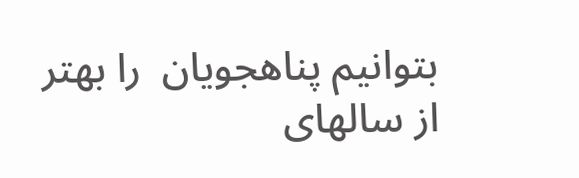بتوانیم پناهجویان  را بهتر از سالهای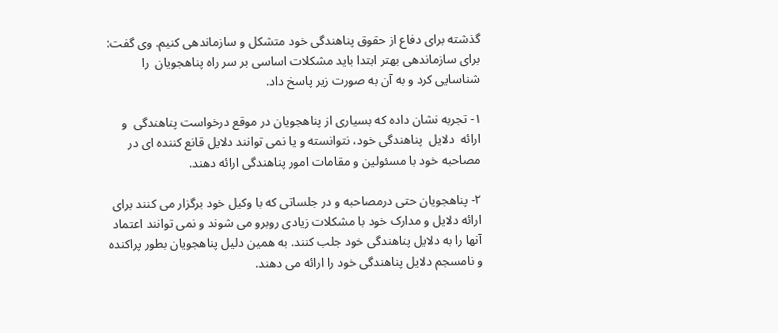گذشته برای دفاع از حقوق پناهندگی خود متشکل و سازماندهی کنیم. وی گفت: برای سازماندهی بهتر ابتدا باید مشکلات اساسی بر سر راه پناهجویان  را شناسایی کرد و به آن به صورت زیر پاسخ داد.

۱- تجربه نشان داده که بسیاری از پناهجویان در موقع درخواست پناهندگی  و ارائه  دلایل  پناهندگی خود، نتوانسته و یا نمی توانند دلایل قانع کننده ای در مصاحبه خود با مسئولین و مقامات امور پناهندگی ارائه دهند.

۲- پناهجویان حتی درمصاحبه و در جلساتی که با وکیل خود برگزار می کنند برای ارائه دلایل و مدارک خود با مشکلات زیادی روبرو می شوند و نمی توانند اعتماد آنها را به دلایل پناهندگی خود جلب کنند. به همین دلیل پناهجویان بطور پراکنده و نامسجم دلایل پناهندگی خود را ارائه می دهند.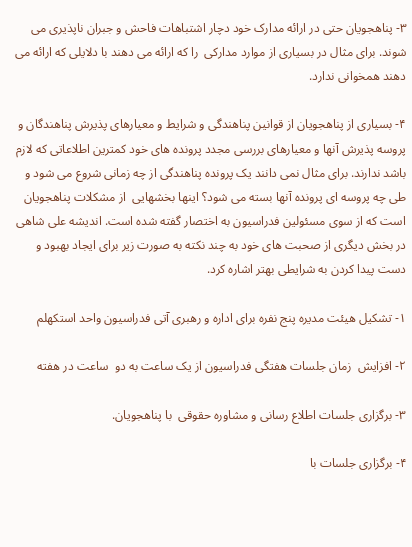۳- پناهجویان حتی در ارائه مدارک خود دچار اشتباهات فاحش و جبران ناپذیری می شوند. برای مثال در بسیاری از موارد مدارکی  را که ارائه می دهند با دلایلی که ارائه می دهند همخوانی ندارد.

۴- بسیاری از پناهجویان از قوانین پناهندگی و شرایط و معیارهای پذیرش پناهندگان و پروسه پذیرش آنها و معیارهای بررسی مجدد پرونده های خود کمترین اطلاعاتی که لازم باشد ندارند. برای مثال نمی دانند یک پرونده پناهندگی از چه زمانی شروع می شود و طی چه پروسه ای پرونده آنها بسته می شود؟ اینها بخشهایی  از مشکلات پناهجویان است که از سوی مسئولین فدراسیون به اختصار گفته شده است. اندیشه علی شاهی در بخش دیگری از صحبت های خود به چند نکته به صورت زیر برای ایجاد بهبود و دست پیدا کردن به شرایطی بهتر اشاره کرد.

۱- تشکیل هیئت مدیره پنج نفره برای اداره و رهبری آتی فدراسیون واحد استکهلم

۲- افزایش  زمان جلسات هفتگی فدراسیون از یک ساعت به دو  ساعت در هفته

۳- برگزاری جلسات اطلاع رسانی و مشاوره حقوقی  با پناهجویان.

۴- برگزاری جلسات با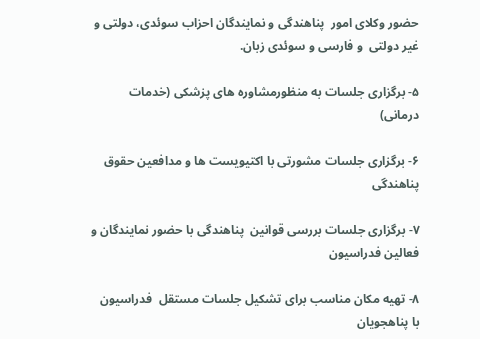حضور وکلای امور  پناهندگی و نمایندگان احزاب سوئدی، دولتی و غیر دولتی  و فارسی و سوئدی زبان.

۵- برگزاری جلسات به منظورمشاوره های پزشکی (خدمات درمانی)

۶- برگزاری جلسات مشورتی با اکتیویست ها و مدافعین حقوق پناهندگی

۷- برگزاری جلسات بررسی قوانین  پناهندگی با حضور نمایندگان و فعالین فدراسیون

۸- تهیه مکان مناسب برای تشکیل جلسات مستقل  فدراسیون با پناهجویان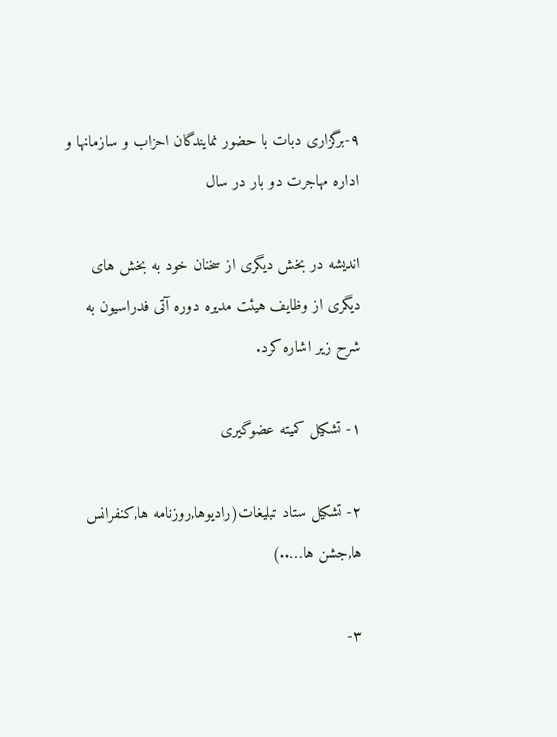۹-برگزاری دبات با حضور نمایندگان احزاب و سازمانها و اداره مهاجرت دو بار در سال

اندیشه در بخش دیگری از سخنان خود به بخش های دیگری از وظایف هیئت مدیره دوره آتی فدراسیون به شرح زیر اشاره کرد.

۱- تشکیل کمیته عضوگیری

۲- تشکیل ستاد تبلیغات(رادیوها,روزنامه ها,کنفرانس ها,جشن ها…..)

۳-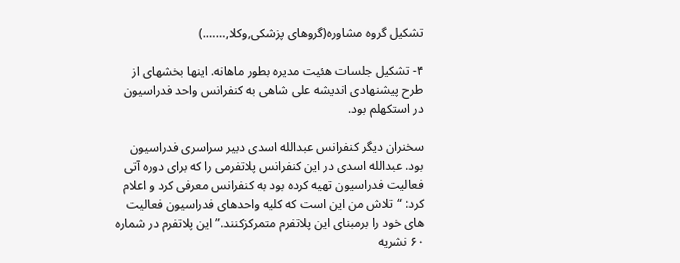تشکیل گروه مشاوره(گروهای پزشکی,وکلا,…….)

۴- تشکیل جلسات هئیت مدیره بطور ماهانه. اینها بخشهای از طرح پیشنهادی اندیشه علی شاهی به کنفرانس واحد فدراسیون در استکهلم بود.

سخنران دیگر کنفرانس عبدالله اسدی دبیر سراسری فدراسیون بود. عبدالله اسدی در این کنفرانس پلاتفرمی را که برای دوره آتی فعالیت فدراسیون تهیه کرده بود به کنفرانس معرفی کرد و اعلام کرد: “تلاش من این است که کلیه واحدهای فدراسیون فعالیت های خود را برمبنای این پلاتفرم متمرکزکنند.” این پلاتفرم در شماره ۶۰ نشریه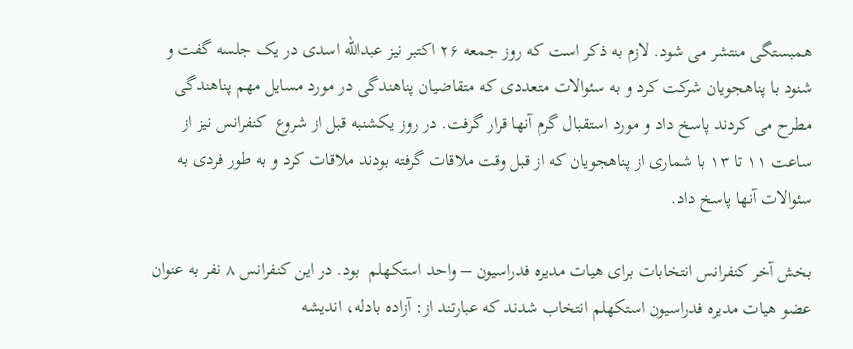همبستگی منتشر می شود. لازم به ذکر است که روز جمعه ۲۶ اکتبر نیز عبدالله اسدی در یک جلسه گفت و شنود با پناهجویان شرکت کرد و به سئوالات متعددی که متقاضیان پناهندگی در مورد مسایل مهم پناهندگی  مطرح می کردند پاسخ داد و مورد استقبال گرم آنها قرار گرفت. در روز یکشنبه قبل از شروع  کنفرانس نیز از ساعت ۱۱ تا ۱۳ با شماری از پناهجویان که از قبل وقت ملاقات گرفته بودند ملاقات کرد و به طور فردی به سئوالات آنها پاسخ داد.

بخش آخر کنفرانس انتخابات برای هیات مدیره فدراسیون – واحد استکهلم  بود. در این کنفرانس ۸ نفر به عنوان عضو هیات مدیره فدراسیون استکهلم انتخاب شدند که عبارتند از: آزاده بادله، اندیشه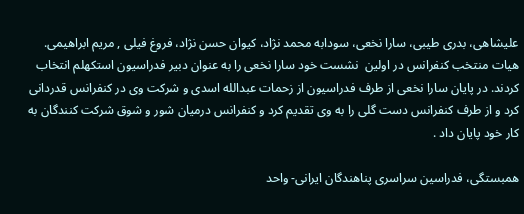علیشاهی، بدری طیبی، سارا نخعی، سودابه محمد نژاد، کیوان حسن نژاد، فروغ فیلی , مریم ابراهیمی. هیات منتخب کنفرانس در اولین  نشست خود سارا نخعی را به عنوان دبیر فدراسیون استکهلم انتخاب کردند. در پایان سارا نخعی از طرف فدراسیون از زحمات عبدالله اسدی و شرکت وی در کنفرانس قدردانی کرد و از طرف کنفرانس دست گلی را به وی تقدیم کرد و کنفرانس درمیان شور و شوق شرکت کنندگان به کار خود پایان داد .

همبستگی، فدراسین سراسری پناهندگان ایرانی- واحد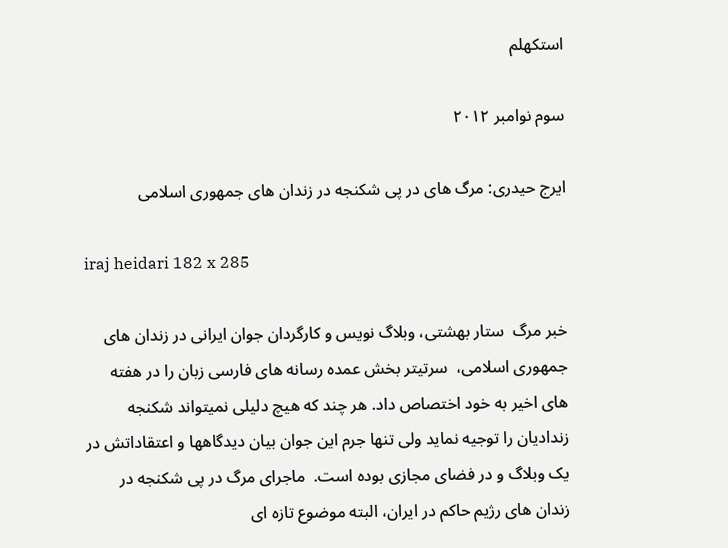استکهلم

سوم نوامبر ۲۰۱۲

ایرج حیدری: مرگ های در پی شکنجه در زندان های جمهوری اسلامی

iraj heidari 182 x 285

خبر مرگ  ستار بهشتی، وبلاگ نویس و کارگردان جوان ایرانی در زندان های جمهوری اسلامی،  سرتیتر بخش عمده رسانه های فارسی زبان را در هفته های اخیر به خود اختصاص داد. هر چند که هیچ دلیلی نمیتواند شکنجه زندادیان را توجیه نماید ولی تنها جرم این جوان بیان دیدگاهها و اعتقاداتش در یک وبلاگ و در فضای مجازی بوده است.  ماجرای مرگ در پی شکنجه در زندان های رژیم حاکم در ایران، البته موضوع تازه ای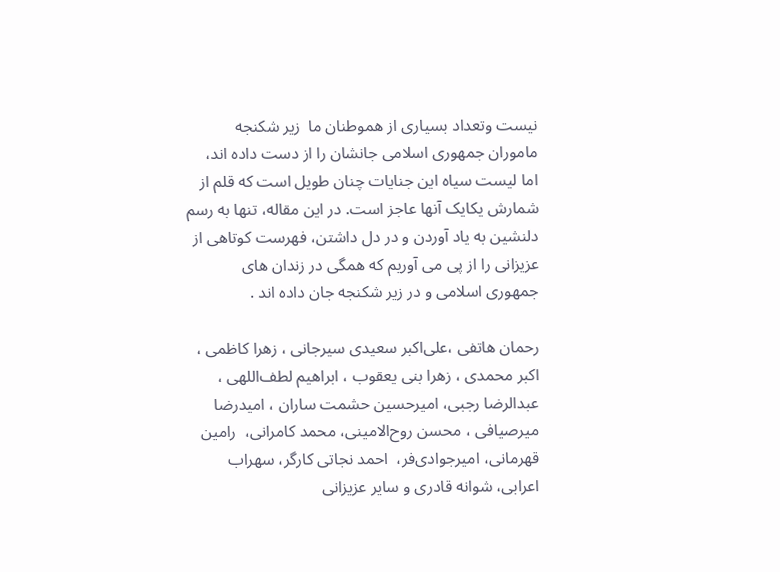نیست وتعداد بسیاری از هموطنان ما  زیر شکنجه ماموران جمهوری اسلامی جانشان را از دست داده اند، اما لیست سیاه این جنایات چنان طویل است که قلم از شمارش یکایک آنها عاجز است. در این مقاله، تنها به رسم دلنشین به یاد آوردن و در دل داشتن، فهرست کوتاهی از عزیزانی را از پی می آوریم که همگی در زندان های جمهوری اسلامی و در زیر شکنجه جان داده اند .

رحمان هاتفی ،علی‌اکبر سعیدی سیرجانی ، زهرا کاظمی ، اکبر محمدی ، زهرا بنی یعقوب ، ابراهیم لطف‌اللهی ، عبدالرضا رجبی، امیرحسین حشمت ساران ، امیدرضا میرصیافی ، محسن روح‌الامینی، محمد کامرانی،  رامین قهرمانی، امیرجوادی‌فر،  احمد نجاتی کارگر، سهراب اعرابی، شوانه قادری و سایر عزیزانی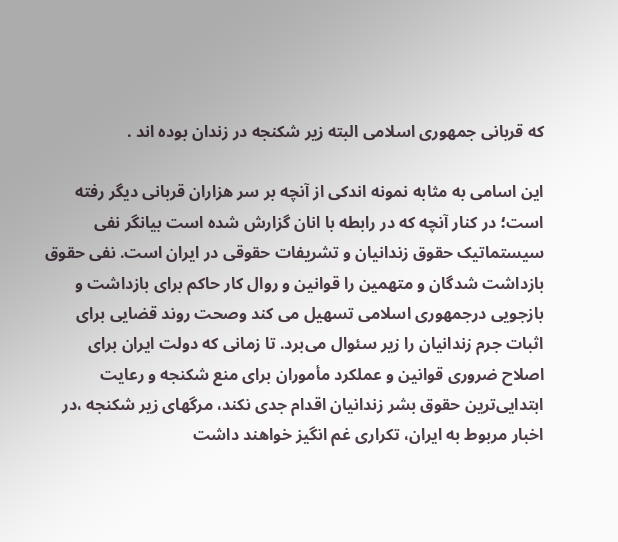که قربانی جمهوری اسلامی البته زیر شکنجه در زندان بوده اند .

این اسامی به مثابه نمونه اندکی از آنچه بر سر هزاران قربانی دیگر رفته است؛ در کنار آنچه که در رابطه با انان گزارش شده است بیانگر نفی سیستماتیک حقوق زندانیان و تشریفات حقوقی در ایران است. نفی حقوق بازداشت شدگان و متهمین را قوانین و روال کار حاکم برای بازداشت و بازجویی درجمهوری اسلامی تسهیل می کند وصحت روند قضایی برای اثبات جرم زندانیان را زیر سئوال می‌برد. تا زمانی که دولت ایران برای اصلاح ضروری قوانین و عملکرد مأموران برای منع شکنجه و رعایت ابتدایی‌ترین حقوق بشر زندانیان اقدام جدی نکند، مرگهای زیر شکنجه ،در اخبار مربوط به ایران، تکراری غم انگیز خواهند داشت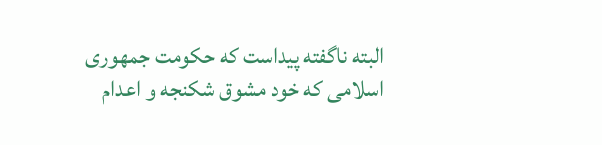البته ناگفته پیداست که حکومت جمهوری اسلامی که خود مشوق شکنجه و اعدام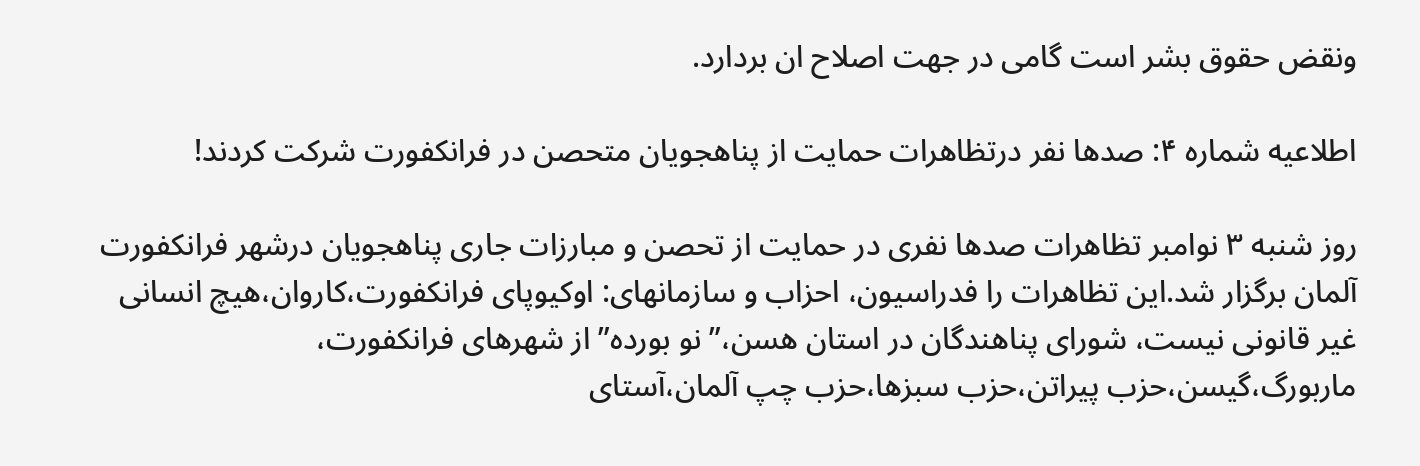ونقض حقوق بشر است گامی در جهت اصلاح ان بردارد.

اطلاعیه شماره ۴: صدها نفر درتظاهرات حمایت از پناهجویان متحصن در فرانکفورت شرکت کردند!

روز شنبه ۳ نوامبر تظاهرات صدها نفری در حمایت از تحصن و مبارزات جاری پناهجویان درشهر فرانکفورت آلمان برگزار شد.این تظاهرات را فدراسیون، احزاب و سازمانهای: اوکیوپای فرانکفورت،کاروان،هیچ انسانی غیر قانونی نیست، شورای پناهندگان در استان هسن،”نو بورده” از شهرهای فرانکفورت، ماربورگ،گیسن،حزب پیراتن،حزب سبزها،حزب چپ آلمان،آستای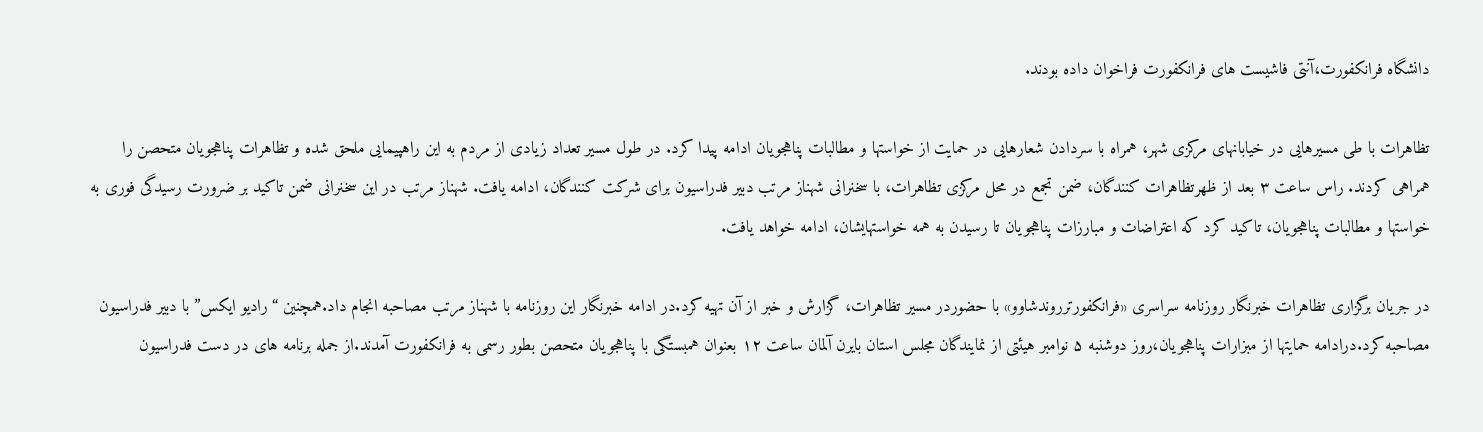دانشگاه فرانکفورت،آنتی فاشیست های فرانکفورت فراخوان داده بودند.

تظاهرات با طی مسیرهایی در خیابانهای مرکزی شهر، همراه با سردادن شعارهایی در حمایت از خواستها و مطالبات پناهجویان ادامه پیدا کرد. در طول مسیر تعداد زیادی از مردم به این راهپیمایی ملحق شده و تظاهرات پناهجویان متحصن را همراهی کردند. راس ساعت ۳ بعد از ظهرتظاهرات کنندگان، ضمن تجمع در محل مرکزی تظاهرات، با سخنرانی شهناز مرتب دبیر فدراسیون برای شرکت کنندگان، ادامه یافت. شهناز مرتب در این سخنرانی ضمن تاکید بر ضرورت رسیدگی فوری به خواستها و مطالبات پناهجویان، تاکید کرد که اعتراضات و مبارزات پناهجویان تا رسیدن به همه خواستهایشان، ادامه خواهد یافت.

در جریان برگزاری تظاهرات خبرنگار روزنامه سراسری «فرانکفورترروندشاوو» با حضوردر مسیر تظاهرات، گزارش و خبر از آن تهیه کرد.در ادامه خبرنگار این روزنامه با شهناز مرتب مصاحبه انجام داد.همچنین “رادیو ایکس” با دبیر فدراسیون مصاحبه کرد.درادامه حمایتها از مبزارات پناهجویان،روز دوشنبه ۵ نوامبر هیئتی از نمایندگان مجلس استان بایرن آلمان ساعت ۱۲ بعنوان همبستگی با پناهجویان متحصن بطور رسمی به فرانکفورت آمدند.از جمله برنامه های در دست فدراسیون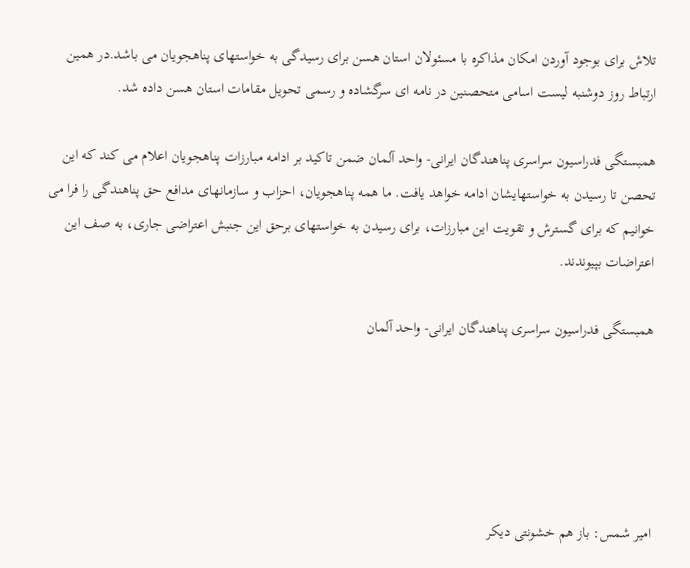تلاش برای بوجود آوردن امکان مذاکره با مسئولان استان هسن برای رسیدگی به خواستهای پناهجویان می باشد.در همین ارتباط روز دوشنبه لیست اسامی متحصنین در نامه ای سرگشاده و رسمی تحویل مقامات استان هسن داده شد.

همبستگی فدراسیون سراسری پناهندگان ایرانی- واحد آلمان ضمن تاکید بر ادامه مبارزات پناهجویان اعلام می کند که این تحصن تا رسیدن به خواستهایشان ادامه خواهد یافت. ما همه پناهجویان، احزاب و سازمانهای مدافع حق پناهندگی را فرا می خوانیم که برای گسترش و تقویت این مبارزات، برای رسیدن به خواستهای برحق این جنبش اعتراضی جاری، به صف این اعتراضات بپیوندند.

همبستگی فدراسیون سراسری پناهندگان ایرانی- واحد آلمان





امیر شمس: باز هم خشونتی دیکر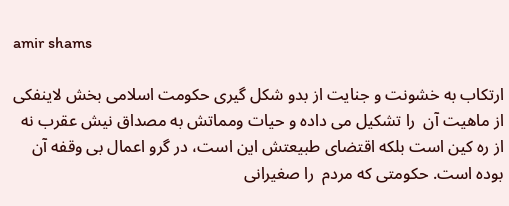amir shams

ارتکاب به خشونت و جنایت از بدو شکل گیری حکومت اسلامی بخش لاینفکی از ماهیت آن  را تشکیل می داده و حیات ومماتش به مصداق نیش عقرب نه از ره کین است بلکه اقتضای طبیعتش این است، در گرو اعمال بی وقفه آن بوده است. حکومتی که مردم  را صغیرانی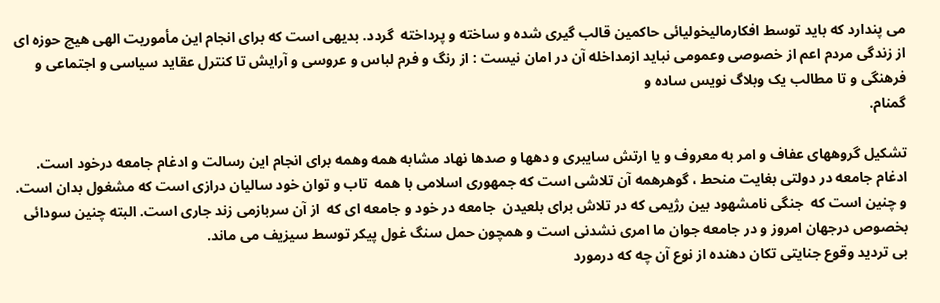می پندارد که باید توسط افکارمالیخولیائی حاکمین قالب گیری شده و ساخته و پرداخته  گردد. بدیهی است که برای انجام این مأموریت الهی هیچ حوزه ای از زندگی مردم اعم از خصوصی وعمومی نباید ازمداخله آن در امان نیست : از رنگ و فرم لباس و عروسی و آرایش تا کنترل عقاید سیاسی و اجتماعی و فرهنگی و تا مطالب یک وبلاگ نویس ساده و
گمنام.

تشکیل گروههای عفاف و امر به معروف و یا ارتش سایبری و دهها و صدها نهاد مشابه همه وهمه برای انجام این رسالت و ادغام جامعه درخود است. ادغام جامعه در دولتی بغایت منحط ، گوهرهمه آن تلاشی است که جمهوری اسلامی با همه  تاب و توان خود سالیان درازی است که مشغول بدان است.  و چنین است که  جنگی نامشهود بین رژیمی که در تلاش برای بلعیدن  جامعه در خود و جامعه ای که  از آن سربازمی زند جاری است. البته چنین سودائی بخصوص درجهان امروز و در جامعه جوان ما امری نشدنی است و همچون حمل سنگ غول پیکر توسط سیزیف می ماند.
بی تردید وقوع جنایتی تکان دهنده از نوع آن چه که درمورد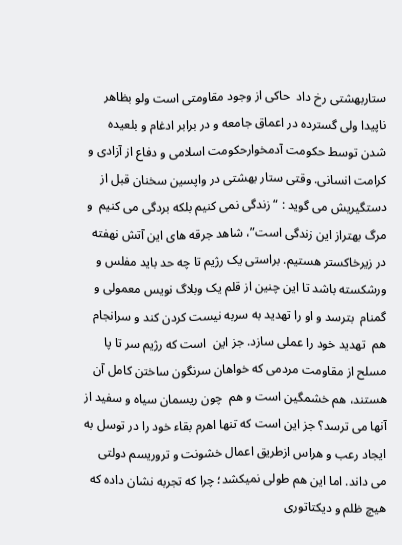ستاربهشتی رخ داد  حاکی از وجود مقاومتی است ولو بظاهر ناپیدا ولی گسترده در اعماق جامعه و در برابر ادغام و بلعیده شدن توسط حکومت آدمخوارحکومت اسلامی و دفاع از آزادی و کرامت انسانی. وقتی ستار بهشتی در واپسین سخنان قبل از دستگیریش می گوید : “زندگی نمی کنیم بلکه بردگی می کنیم  و مرگ بهتراز این زندگی است”، شاهد جرقه های این آتش نهفته در زیرخاکستر هستیم. براستی یک رژیم تا چه حد باید مفلس و ورشکسته باشد تا این چنین از قلم یک وبلاگ نویس معمولی و گمنام  بترسد و او را تهدید به سربه نیست کردن کند و سرانجام هم  تهدید خود را عملی سازد. جز این  است که رژیم سر تا پا مسلح از مقاومت مردمی که خواهان سرنگون ساختن کامل آن هستند، هم خشمگین است و هم  چون ریسمان سیاه و سفید از آنها می ترسد؟ جز این است که تنها اهرم بقاء خود را در توسل به ایجاد رعب و هراس ازطریق اعمال خشونت و تروریسم دولتی می داند. اما این هم طولی نمیکشد؛ چرا که تجربه نشان داده که هیچ ظلم و دیکتاتوری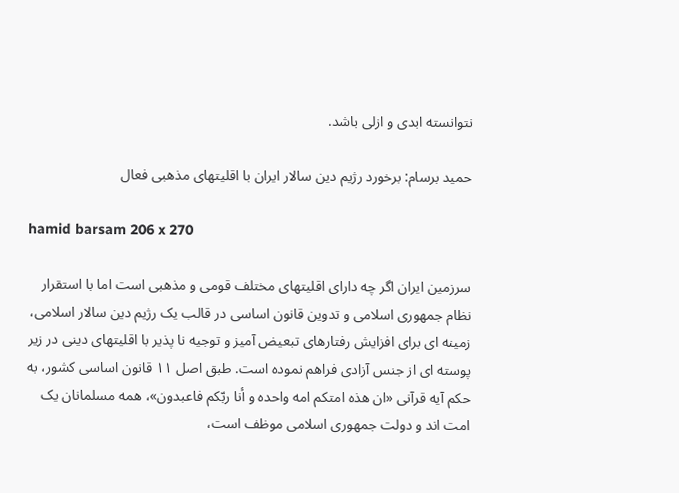نتوانسته ابدی و ازلی باشد.

حمید برسام: برخورد رژیم دین سالار ایران با اقلیتهای مذهبی فعال

hamid barsam 206 x 270

سرزمین ایران اگر چه دارای اقلیتهای مختلف قومی و مذهبی است اما با استقرار نظام جمهوری اسلامی و تدوین قانون اساسی در قالب یک رژیم دین سالار اسلامی، زمینه ای برای افزایش رفتارهای تبعیض آمیز و توجیه نا پذیر با اقلیتهای دینی در زیر پوسته ای از جنس آزادی فراهم نموده است. طبق اصل ۱۱ قانون اساسی کشور، به حکم آیه قرآنی «ان هذه امتکم امه واحده و أنا ربّکم فاعبدون»، همه مسلمانان یک امت اند و دولت جمهوری اسلامی موظف است،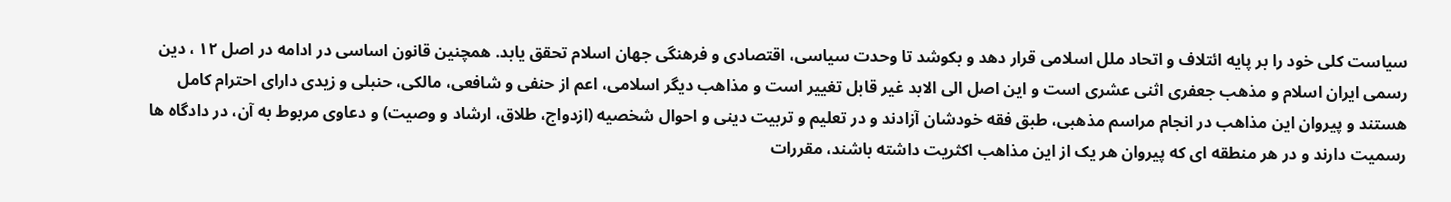سیاست کلی خود را بر پایه ائتلاف و اتحاد ملل اسلامی قرار دهد و بکوشد تا وحدت سیاسی، اقتصادی و فرهنگی جهان اسلام تحقق یابد. همچنین قانون اساسی در ادامه در اصل ۱۲ ، دین رسمی ایران اسلام و مذهب جعفری اثنی عشری است و این اصل الی الابد غیر قابل تغییر است و مذاهب دیگر اسلامی، اعم از حنفی و شافعی، مالکی، حنبلی و زیدی دارای احترام کامل هستند و پیروان این مذاهب در انجام مراسم مذهبی، طبق فقه خودشان آزادند و در تعلیم و تربیت دینی و احوال شخصیه (ازدواج، طلاق، ارشاد و وصیت) و دعاوی مربوط به آن، در دادگاه ها رسمیت دارند و در هر منطقه ای که پیروان هر یک از این مذاهب اکثریت داشته باشند، مقررات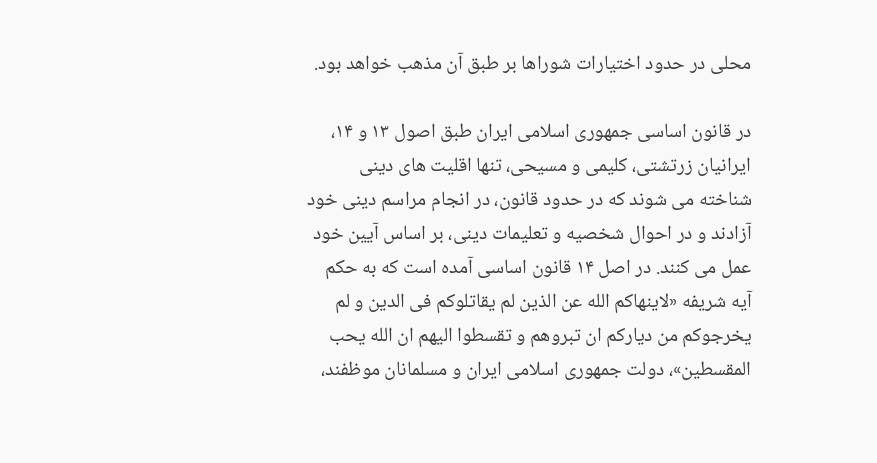محلی در حدود اختیارات شوراها بر طبق آن مذهب خواهد بود.

در قانون اساسی جمهوری اسلامی ایران طبق اصول ۱۳ و ۱۴، ایرانیان زرتشتی، کلیمی و مسیحی، تنها اقلیت های دینی شناخته می شوند که در حدود قانون، در انجام مراسم دینی خود آزادند و در احوال شخصیه و تعلیمات دینی، بر اساس آیین خود عمل می کنند. در اصل ۱۴ قانون اساسی آمده است که به حکم آیه شریفه «لاینهاکم الله عن الذین لم یقاتلوکم فی الدین و لم یخرجوکم من دیارکم ان تبروهم و تقسطوا الیهم ان الله یحب المقسطین»، دولت جمهوری اسلامی ایران و مسلمانان موظفند،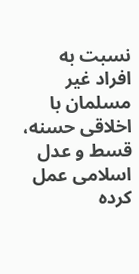نسبت به افراد غیر مسلمان با اخلاقی حسنه، قسط و عدل اسلامی عمل کرده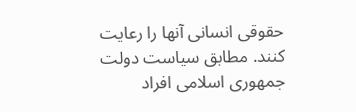حقوقی انسانی آنها را رعایت کنند. مطابق سیاست دولت جمهوری اسلامی افراد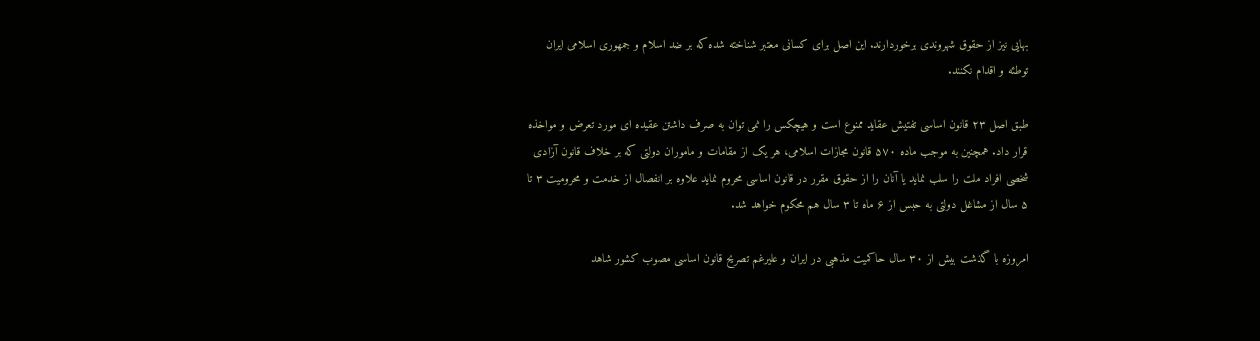بهایی نیز از حقوق شهروندی برخوردارند. این اصل برای کسانی معتبر شناخته شده که بر ضد اسلام و جمهوری اسلامی ایران توطئه و اقدام نکنند.

طبق اصل ۲۳ قانون اساسی تفتیش عقاید ممنوع است و هیچکس را نمی توان به صرف داشتن عقیده ای مورد تعرض و مواخذه قرار داد. همچنین به موجب ماده ۵۷۰ قانون مجازات اسلامی، هر یک از مقامات و ماموران دولتی که بر خلاف قانون آزادی شخصی افراد ملت را سلب نماید یا آنان را از حقوق مقرر در قانون اساسی محروم نماید علاوه بر انفصال از خدمت و محرومیت ۳ تا ۵ سال از مشاغل دولتی به حبس از ۶ ماه تا ۳ سال هم محکوم خواهد شد.

امروزه با گذشت بیش از ۳۰ سال حاکمیت مذهبی در ایران و علیرغم تصریح قانون اساسی مصوب کشور شاهد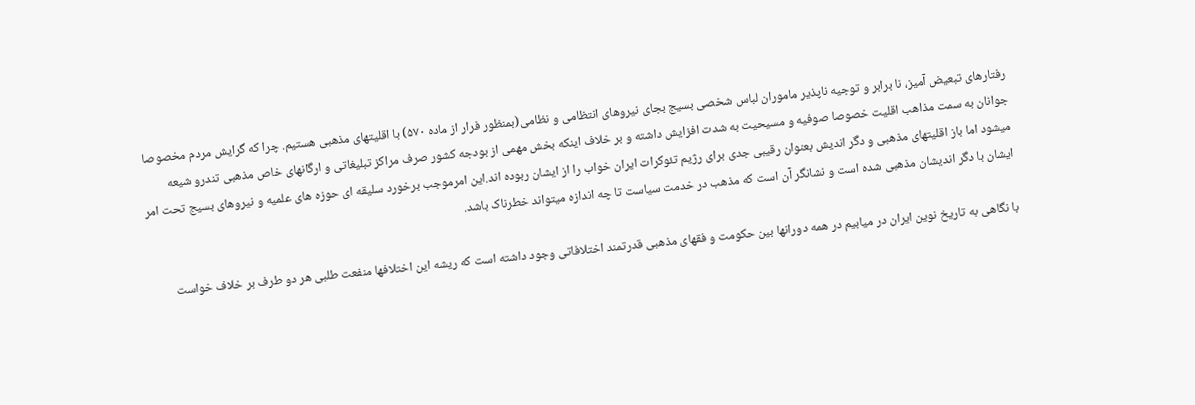رفتارهای تبعیض آمیز، نا برابر و توجیه ناپذیر ماموران لباس شخصی بسیج بجای نیروهای انتظامی و نظامی(بمنظور فرار از ماده ۵۷۰) با اقلیتهای مذهبی هستیم. چرا که گرایش مردم مخصوصا جوانان به سمت مذاهب اقلیت خصوصا صوفیه و مسیحیت به شدت افزایش داشته و بر خلاف اینکه بخش مهمی از بودجه کشور صرف مراکز تبلیغاتی و ارگانهای خاص مذهبی تندرو شیعه میشود اما باز اقلیتهای مذهبی و دگر اندیش بعنوان رقیبی جدی برای رژیم تئوکرات ایران خواب را از ایشان ربوده اند.این امرموجب برخورد سلیقه ای حوزه های علمیه و نیروهای بسیج تحت امر ایشان با دگر اندیشان مذهبی شده است و نشانگر آن است که مذهب در خدمت سیاست تا چه اندازه میتواند خطرناک باشد.

با نگاهی به تاریخ نوین ایران در میابیم در همه دورانها بین حکومت و فقهای مذهبی قدرتمند اختلافاتی وجود داشته است که ریشه این اختلافها منفعت طلبی هر دو طرف بر خلاف خواست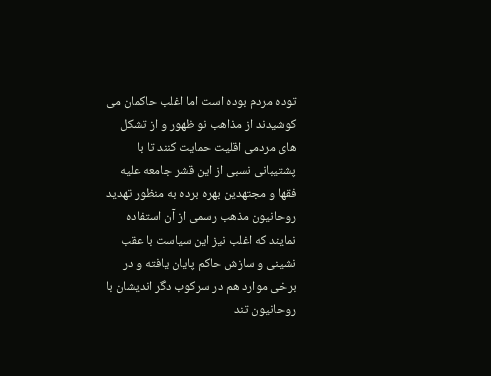توده مردم بوده است اما اغلب حاکمان می کوشیدند از مذاهب نو ظهور و از تشکل های مردمی اقلیت حمایت کنند تا با پشتیبانی نسبی از این قشر جامعه علیه فقها و مجتهدین بهره برده به منظور تهدید روحانیون مذهب رسمی از آن استفاده نمایند که اغلب نیز این سیاست با عقب نشینی و سازش حاکم پایان یافته و در برخی موارد هم در سرکوب دگر اندیشان با روحانیون تند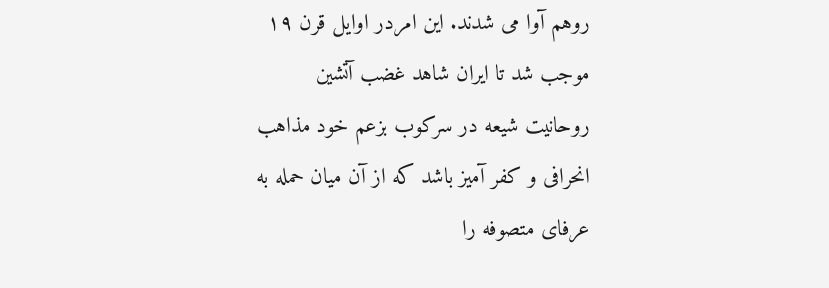روهم آوا می شدند. این امردر اوایل قرن ۱۹ موجب شد تا ایران شاهد غضب آتشین روحانیت شیعه در سرکوب بزعم خود مذاهب انحرافی و کفر آمیز باشد که از آن میان حمله به عرفای متصوفه را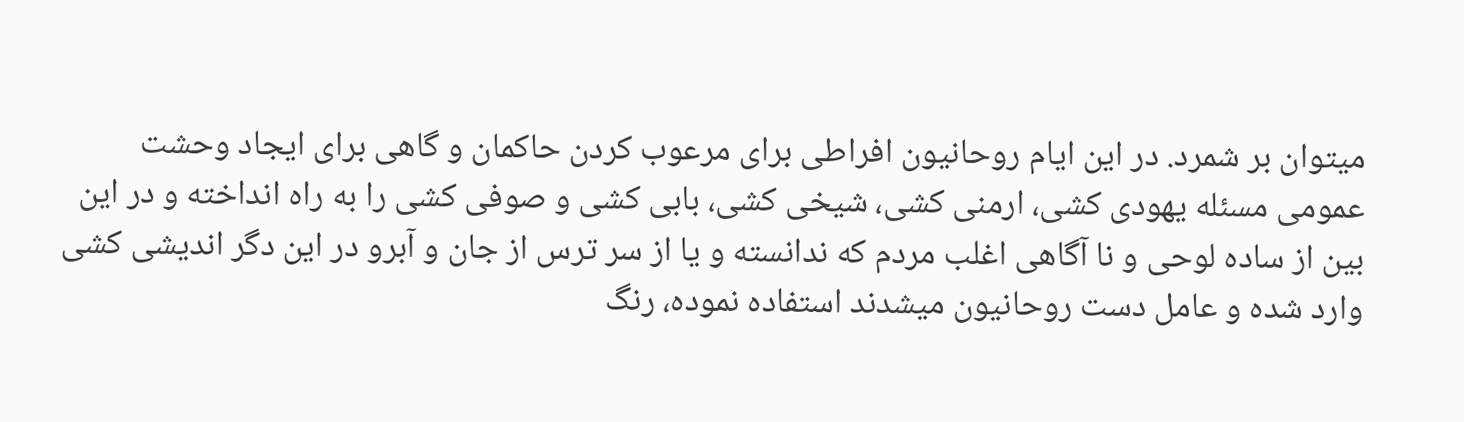میتوان بر شمرد. در این ایام روحانیون افراطی برای مرعوب کردن حاکمان و گاهی برای ایجاد وحشت عمومی مسئله یهودی کشی، ارمنی کشی، شیخی کشی، بابی کشی و صوفی کشی را به راه انداخته و در این بین از ساده لوحی و نا آگاهی اغلب مردم که ندانسته و یا از سر ترس از جان و آبرو در این دگر اندیشی کشی وارد شده و عامل دست روحانیون میشدند استفاده نموده، رنگ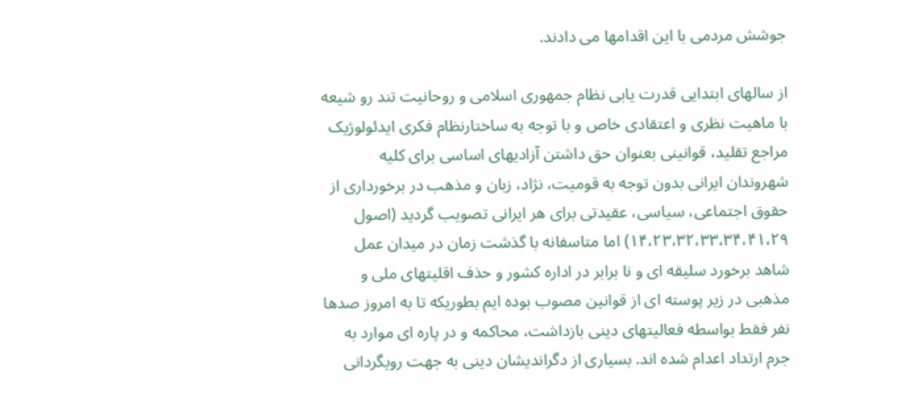جوشش مردمی با این اقدامها می دادند.

از سالهای ابتدایی قدرت یابی نظام جمهوری اسلامی و روحانیت تند رو شیعه با ماهیت نظری و اعتقادی خاص و با توجه به ساختارنظام فکری ایدئولوژیک مراجع تقلید، قوانینی بعنوان حق داشتن آزادیهای اساسی برای کلیه شهروندان ایرانی بدون توجه به قومیت، نژاد، زبان و مذهب در برخورداری از حقوق اجتماعی، سیاسی، عقیدتی برای هر ایرانی تصویب گردید (اصول ۱۴،۲۳،۳۲،۳۳،۳۴،۴۱،۲۹) اما متاسفانه با گذشت زمان در میدان عمل شاهد برخورد سلیقه ای و نا برابر در اداره کشور و حذف اقلیتهای ملی و مذهبی در زیر پوسته ای از قوانین مصوب بوده ایم بطوریکه تا به امروز صدها نفر فقط بواسطه فعالیتهای دینی بازداشت، محاکمه و در پاره ای موارد به جرم ارتداد اعدام شده اند. بسیاری از دگراندیشان دینی به جهت رویگردانی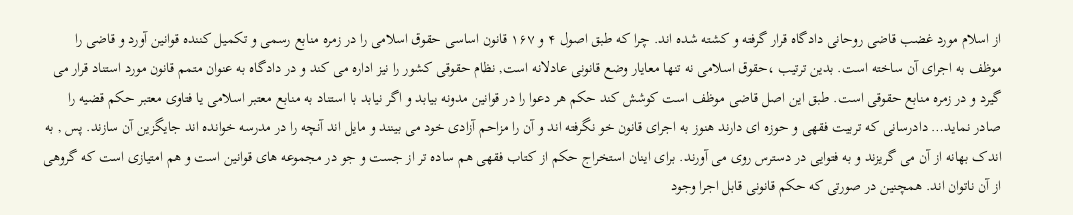از اسلام مورد غضب قاضی روحانی دادگاه قرار گرفته و کشته شده اند. چرا که طبق اصول ۴ و ۱۶۷ قانون اساسی حقوق اسلامی را در زمره منابع رسمی و تکمیل کننده قوانین آورد و قاضی را موظف به اجرای آن ساخته است. بدین ترتیب ،حقوق اسلامی نه تنها معایار وضع قانونی عادلانه است, نظام حقوقی کشور را نیز اداره می کند و در دادگاه به عنوان متمم قانون مورد استناد قرار می گیرد و در زمره منابع حقوقی است. طبق این اصل قاضی موظف است کوشش کند حکم هر دعوا را در قوانین مدونه بیابد و اگر نیابد با استناد به منابع معتبر اسلامی یا فتاوی معتبر حکم قضیه را صادر نماید… دادرسانی که تربیت فقهی و حوزه ای دارند هنوز به اجرای قانون خو نگرفته اند و آن را مزاحم آزادی خود می بینند و مایل اند آنچه را در مدرسه خوانده اند جایگزین آن سازند. پس , به اندک بهانه از آن می گریزند و به فتوایی در دسترس روی می آورند. برای اینان استخراج حکم از کتاب فقهی هم ساده تر از جست و جو در مجموعه های قوانین است و هم امتیازی است که گروهی از آن ناتوان اند. همچنین در صورتی که حکم قانونی قابل اجرا وجود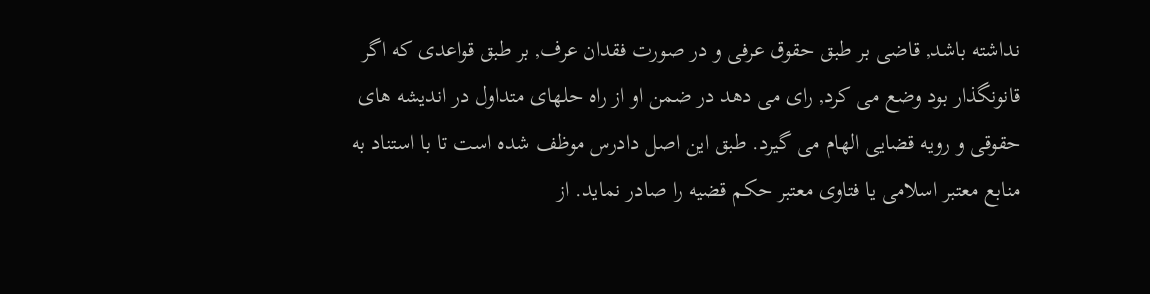نداشته باشد, قاضی بر طبق حقوق عرفی و در صورت فقدان عرف, بر طبق قواعدی که اگر قانونگذار بود وضع می کرد, رای می دهد در ضمن او از راه حلهای متداول در اندیشه های حقوقی و رویه قضایی الهام می گیرد. طبق این اصل دادرس موظف شده است تا با استناد به منابع معتبر اسلامی یا فتاوی معتبر حکم قضیه را صادر نماید. از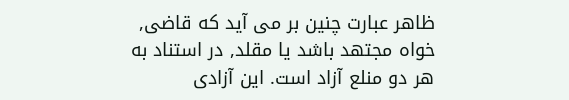ظاهر عبارت چنین بر می آید که قاضی, خواه مجتهد باشد یا مقلد, در استناد به هر دو منلع آزاد است. این آزادی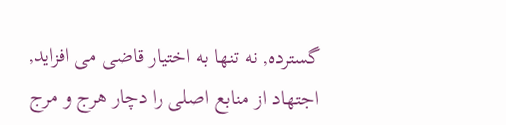گسترده, نه تنها به اختیار قاضی می افزاید, اجتهاد از منابع اصلی را دچار هرج و مرج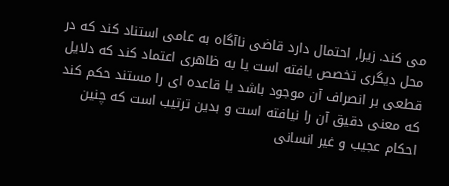می کند. زیرا, احتمال دارد قاضی ناآگاه به عامی استناد کند که در محل دیگری تخصص یافته است یا به ظاهری اعتماد کند که دلایل قطعی بر انصراف آن موجود باشد یا قاعده ای را مستند حکم کند که معنی دقیق آن را نیافته است و بدین ترتیب است که چنین احکام عجیب و غیر انسانی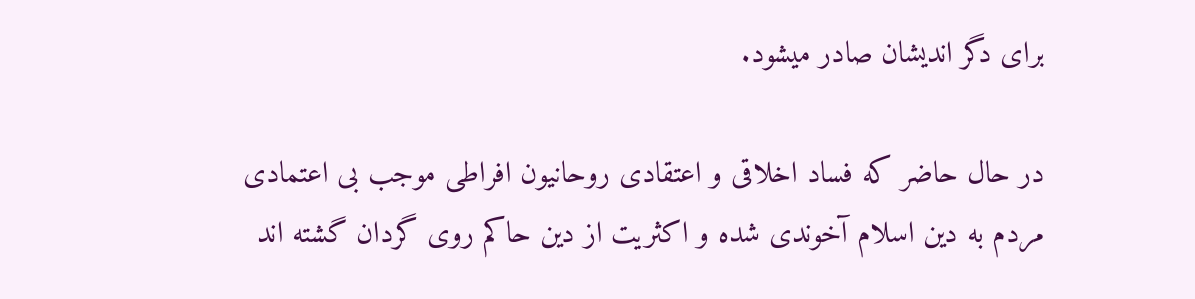برای دگر اندیشان صادر میشود.

در حال حاضر که فساد اخلاقی و اعتقادی روحانیون افراطی موجب بی اعتمادی مردم به دین اسلام آخوندی شده و اکثریت از دین حاکم روی گردان گشته اند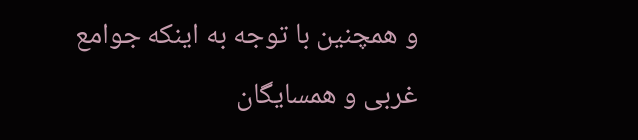و همچنین با توجه به اینکه جوامع غربی و همسایگان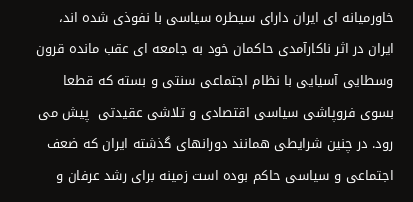خاورمیانه ای ایران دارای سیطره سیاسی با نفوذی شده اند، ایران در اثر ناکارآمدی حاکمان خود به جامعه ای عقب مانده قرون وسطایی آسیایی با نظام اجتماعی سنتی و بسته که قطعا بسوی فروپاشی سیاسی اقتصادی و تلاشی عقیدتی  پیش می رود. در چنین شرایطی همانند دورانهای گذشته ایران که ضعف اجتماعی و سیاسی حاکم بوده است زمینه برای رشد عرفان و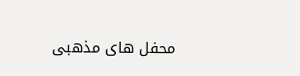محفل های مذهبی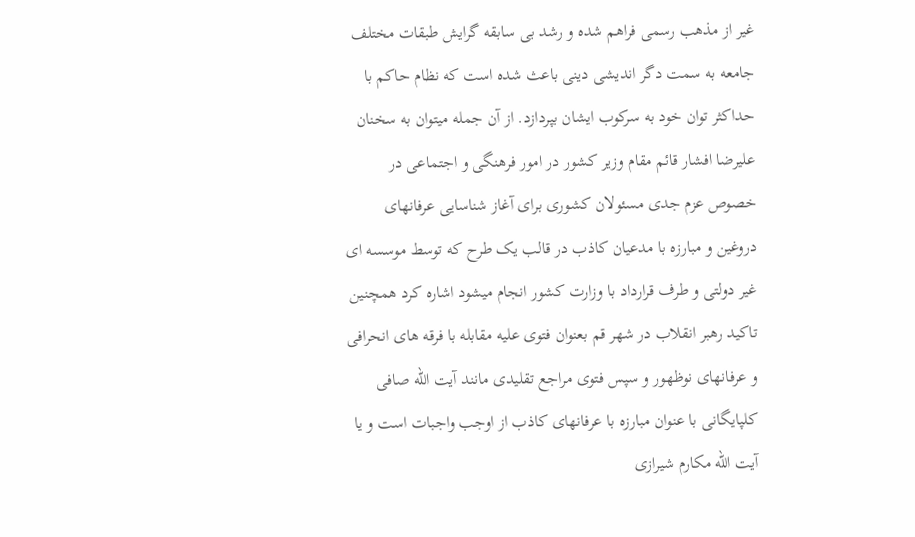غیر از مذهب رسمی فراهم شده و رشد بی سابقه گرایش طبقات مختلف جامعه به سمت دگر اندیشی دینی باعث شده است که نظام حاکم با حداکثر توان خود به سرکوب ایشان بپردازد. از آن جمله میتوان به سخنان علیرضا افشار قائم مقام وزیر کشور در امور فرهنگی و اجتماعی در خصوص عزم جدی مسئولان کشوری برای آغاز شناسایی عرفانهای دروغین و مبارزه با مدعیان کاذب در قالب یک طرح که توسط موسسه ای غیر دولتی و طرف قرارداد با وزارت کشور انجام میشود اشاره کرد همچنین تاکید رهبر انقلاب در شهر قم بعنوان فتوی علیه مقابله با فرقه های انحرافی و عرفانهای نوظهور و سپس فتوی مراجع تقلیدی مانند آیت الله صافی کلپایگانی با عنوان مبارزه با عرفانهای کاذب از اوجب واجبات است و یا آیت الله مکارم شیرازی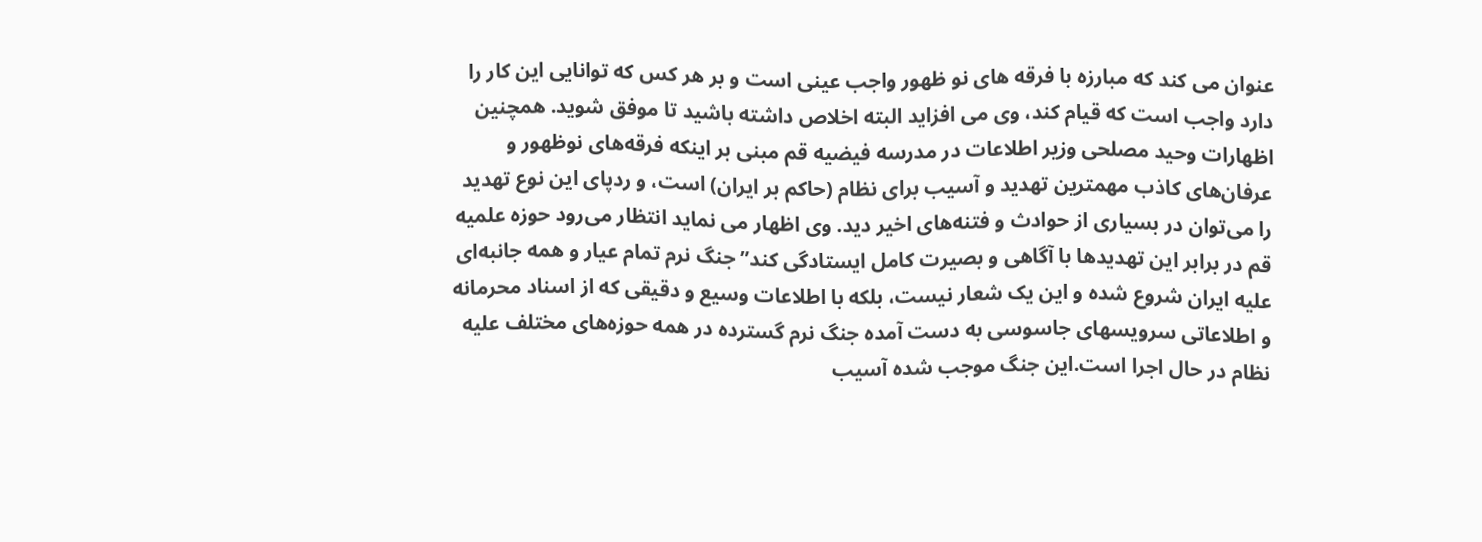عنوان می کند که مبارزه با فرقه های نو ظهور واجب عینی است و بر هر کس که توانایی این کار را دارد واجب است که قیام کند، وی می افزاید البته اخلاص داشته باشید تا موفق شوید. همچنین اظهارات وحید مصلحی وزیر اطلاعات در مدرسه فیضیه قم مبنی بر اینکه فرقه‌های نوظهور و عرفان‌های کاذب مهمترین تهدید و آسیب برای نظام (حاکم بر ایران) است، و ردپای این نوع تهدید را می‌توان در بسیاری از حوادث و فتنه‌های اخیر دید. وی اظهار می نماید انتظار می‌رود حوزه علمیه قم در برابر این تهدیدها با آگاهی و بصیرت کامل ایستادگی کند” جنگ نرم تمام عیار و همه جانبه‌ای علیه ایران شروع شده و این یک شعار نیست، بلکه با اطلاعات وسیع و دقیقی که از اسناد محرمانه و اطلاعاتی سرویسهای جاسوسی به دست آمده جنگ نرم گسترده در همه حوزه‌های مختلف علیه نظام در حال اجرا است.این جنگ موجب شده آسیب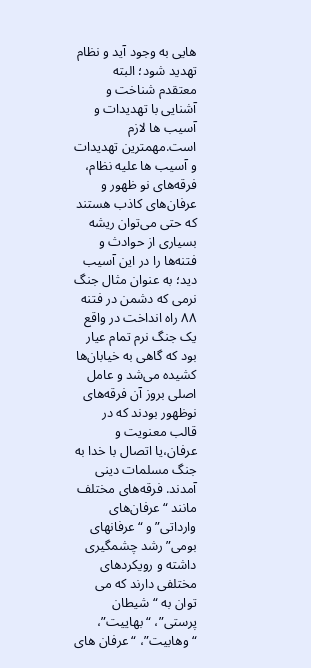هایی به وجود آید و نظام تهدید شود؛ البته معتقدم شناخت و آشنایی با تهدیدات و آسیب ها لازم است.مهمترین تهدیدات و آسیب ها علیه نظام،  فرقه‌های نو ظهور و عرفان‌های کاذب هستند که حتی می‌توان ریشه بسیاری از حوادث و فتنه‌ها را در این آسیب دید؛ به عنوان مثال جنگ نرمی که دشمن در فتنه ۸۸ راه انداخت در واقع یک جنگ نرم تمام عیار بود که گاهی به خیابان‌ها کشیده می‌شد و عامل اصلی بروز آن فرقه‌های نوظهور بودند که در قالب معنویت و عرفان،یا اتصال با خدا به جنگ مسلمات دینی آمدند. فرقه‌های مختلف مانند “عرفان‌های وارداتی” و “عرفانهای بومی” رشد چشمگیری داشته و رویکردهای مختلفی دارند که می توان به “شیطان پرستی”، “بهاییت”، “وهابیت”، “عرفان های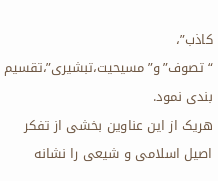کاذب”، “تصوف”و”مسیحیت،تبشیری”،تقسیم بندی نمود.
هریک از این عناوین بخشی از تفکر اصیل اسلامی و شیعی را نشانه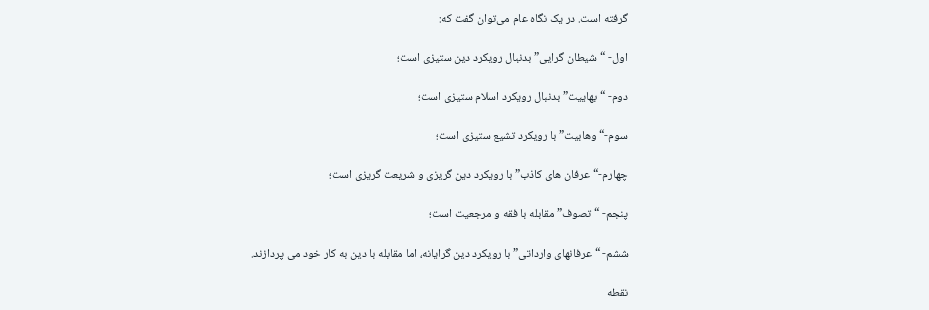گرفته است. در یک نگاه عام می‌توان گفت که:

اول- “شیطان گرایی” بدنبال رویکرد دین ستیزی است؛

دوم- “بهاییت” بدنبال رویکرد اسلام ستیزی است؛

سوم-“وهابیت” با رویکرد تشیع ستیزی است؛

چهارم-“عرفان های کاذب” با رویکرد دین گریزی و شریعت گریزی است؛

پنجم- “تصوف” مقابله با فقه و مرجعیت است؛

ششم- “عرفانهای وارداتی” با رویکرد دین گرایانه، اما مقابله با دین به کار خود می پردازند.

نقطه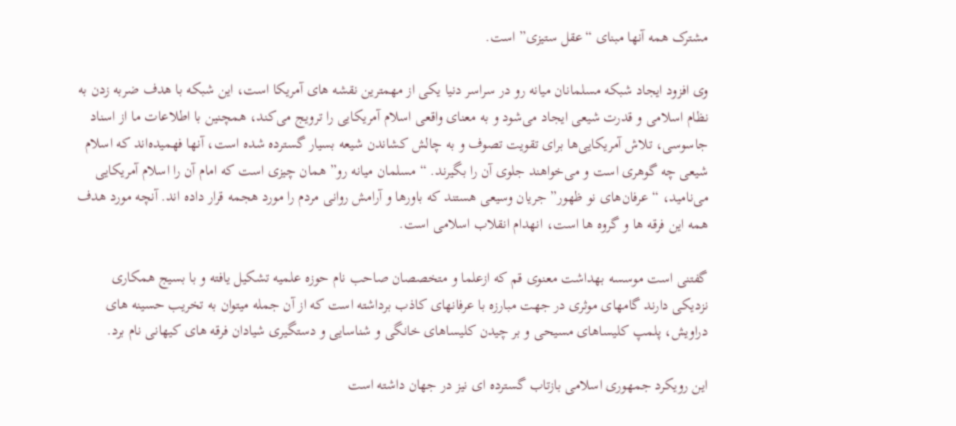مشترک همه آنها مبنای “عقل ستیزی” است.

وی افزود ایجاد شبکه مسلمانان میانه رو در سراسر دنیا یکی از مهمترین نقشه های آمریکا است، این شبکه با هدف ضربه زدن به نظام اسلامی و قدرت شیعی ایجاد می‌شود و به معنای واقعی اسلام آمریکایی را ترویج می‌کند، همچنین با اطلاعات ما از اسناد جاسوسی، تلاش آمریکایی‌ها برای تقویت تصوف و به چالش کشاندن شیعه بسیار گسترده شده است، آنها فهمیده‌اند که اسلام شیعی چه گوهری است و می‌خواهند جلوی آن را بگیرند. “مسلمان میانه رو” همان چیزی است که امام آن را اسلام آمریکایی می‌نامید، “عرفان‌های نو ظهور” جریان وسیعی هستند که باورها و آرامش روانی مردم را مورد هجمه قرار داده اند. آنچه مورد هدف همه این فرقه ها و گروه ها است، انهدام انقلاب اسلامی است.

گفتنی است موسسه بهداشت معنوی قم که ازعلما و متخصصان صاحب نام حوزه علمیه تشکیل یافته و با بسیج همکاری نزدیکی دارند گامهای موثری در جهت مبارزه با عرفانهای کاذب برداشته است که از آن جمله میتوان به تخریب حسینه های دراویش، پلمپ کلیساهای مسیحی و بر چیدن کلیساهای خانگی و شناسایی و دستگیری شیادان فرقه های کیهانی نام برد.

این رویکرد جمهوری اسلامی بازتاب گسترده ای نیز در جهان داشته است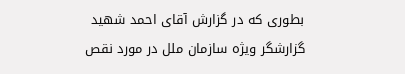بطوری که در گزارش آقای احمد شهید گزارشگر ویژه سازمان ملل در مورد نقص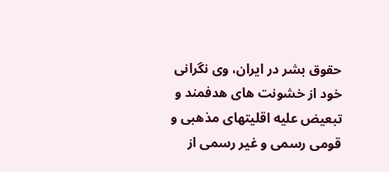حقوق بشر در ایران، وی نگرانی خود از خشونت های هدفمند و تبعیض علیه اقلیتهای مذهبی و قومی رسمی و غیر رسمی از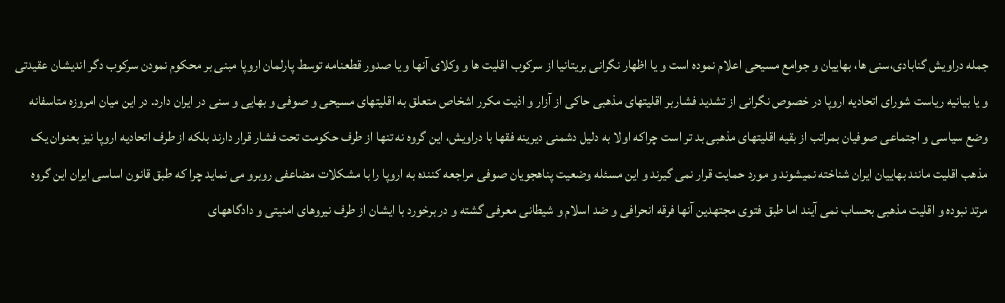جمله دراویش گنابادی،سنی ها، بهاییان و جوامع مسیحی اعلام نموده است و یا اظهار نگرانی بریتانیا از سرکوب اقلیت ها و وکلای آنها و یا صدور قطعنامه توسط پارلمان اروپا مبنی بر محکوم نمودن سرکوب دگر اندیشان عقیدتی و یا بیانیه ریاست شورای اتحادیه اروپا در خصوص نگرانی از تشدید فشاربر اقلیتهای مذهبی حاکی از آزار و اذیت مکرر اشخاص متعلق به اقلیتهای مسیحی و صوفی و بهایی و سنی در ایران دارد. در این میان امروزه متاسفانه وضع سیاسی و اجتماعی صوفیان بمراتب از بقیه اقلیتهای مذهبی بد تر است چراکه اولا به دلیل دشمنی دیرینه فقها با دراویش، این گروه نه تنها از طرف حکومت تحت فشار قرار دارند بلکه از طرف اتحادیه اروپا نیز بعنوان یک مذهب اقلیت مانند بهاییان ایران شناخته نمیشوند و مورد حمایت قرار نمی گیرند و این مسئله وضعیت پناهجویان صوفی مراجعه کننده به اروپا را با مشکلات مضاعفی روبرو می نماید چرا که طبق قانون اساسی ایران این گروه مرتد نبوده و اقلیت مذهبی بحساب نمی آیند اما طبق فتوی مجتهدین آنها فرقه انحرافی و ضد اسلام و شیطانی معرفی گشته و در برخورد با ایشان از طرف نیروهای امنیتی و دادگاههای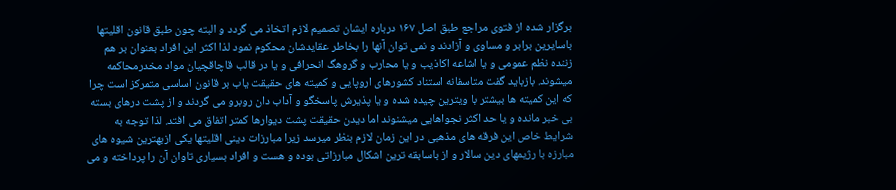برگزار شده از فتوی مراجع طبق اصل ۱۶۷ درباره ایشان تصمیم لازم اتخاذ می گردد و البته چون طبق قانون اقلیتها باسایرین برابر و مساوی و آزادند و نمی توان آنها را بخاطر عقایدشان محکوم نمود لذا اکثر این افراد بعنوان بر هم زننده نظم عمومی و یا اشاعه اکاذیب و یا محارب و گروهگ انحرافی و یا در قالب قاچاقچیان مواد مخدرمحاکمه میشوند. بازباید گفت متاسفانه استناد کشورهای اروپایی و کمیته های حقیقت یاب بر قانون اساسی متمرکز است چرا که این کمیته ها بیشتر با ویترین چیده شده و یا پذیرش پاسخگو و آداب دان روبرو می گردند و از پشت درهای بسته بی خبر مانده و یا حد اکثر نجواهایی میشنوند اما دیدن حقیقت پشت دیوارها کمتر اتفاق می افتد. لذا توجه به شرایط خاص این فرقه های مذهبی در این زمان لازم بنظر میرسد زیرا مبارزات دینی اقلیتها یکی ازبهترین شیوه های مبارزه با رژیمهای دین سالار و از باسابقه ترین اشکال مبارزاتی بوده و هست و افراد بسیاری تاوان آن را پرداخته و می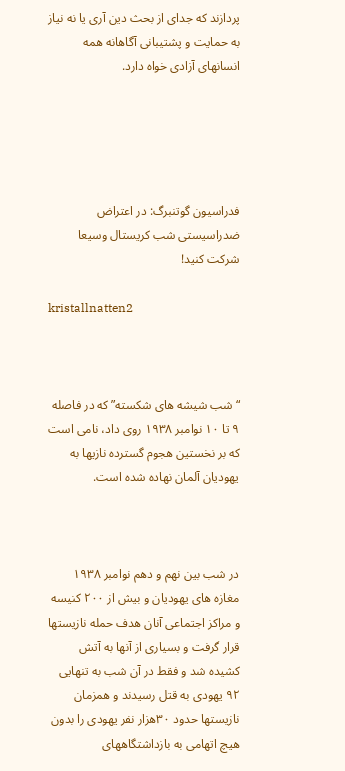پردازند که جدای از بحث دین آری یا نه نیاز به حمایت و پشتیبانی آگاهانه همه انسانهای آزادی خواه دارد.





فدراسیون گوتنبرگ: در اعتراض ضدراسیستی شب کریستال وسیعا شرکت کنید!

kristallnatten2



“شب شیشه های شکسته” که در فاصله ۹ تا ۱۰ نوامبر ۱۹۳۸ روی داد، نامی است که بر نخستین هجوم گسترده نازیها به یهودیان آلمان نهاده شده است.



در شب بین نهم و دهم نوامبر ۱۹۳۸ مغازه های یهودیان و بیش از ۲۰۰ کنیسه و مراکز اجتماعی آنان هدف حمله نازیستها  قرار گرفت و بسیاری از آنها به آتش کشیده شد و فقط در آن شب به تنهایی ۹۲ یهودی به قتل رسیدند و همزمان نازیستها حدود ۳۰هزار نفر یهودی را بدون هیچ اتهامی به بازداشتگاههای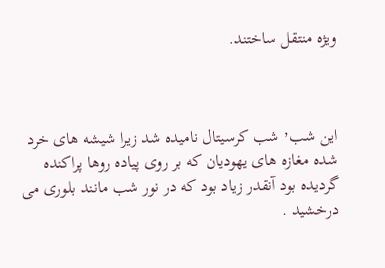ویژه منتقل ساختند.



این شب٬ شب کرسیتال نامیده شد زیرا شیشه های خرد شده مغازه های یهودیان که بر روی پیاده روها پراکنده گردیده بود آنقدر زیاد بود که در نور شب مانند بلوری می درخشید .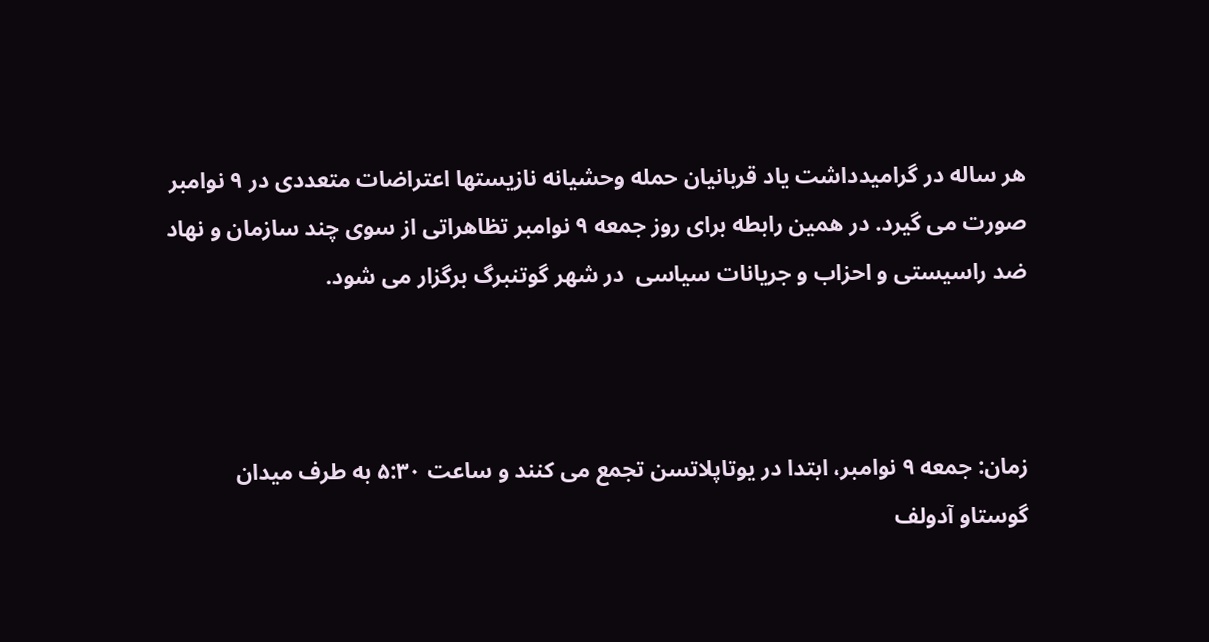هر ساله در گرامیدداشت یاد قربانیان حمله وحشیانه نازیستها اعتراضات متعددی در ۹ نوامبر صورت می گیرد. در همین رابطه برای روز جمعه ۹ نوامبر تظاهراتی از سوی چند سازمان و نهاد ضد راسیستی و احزاب و جریانات سیاسی  در شهر گوتنبرگ برگزار می شود.



زمان: جمعه ۹ نوامبر، ابتدا در یوتاپلاتسن تجمع می کنند و ساعت ۵:۳۰ به طرف میدان گوستاو آدولف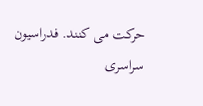حرکت می کنند. فدراسیون سراسری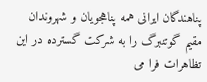پناهندگان ایرانی همه پناهجویان و شهروندان مقیم گوتنبرگ را به شرکت گسترده در این تظاهرات فرا می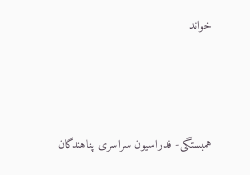خواند



همبستگی- فدراسیون سراسری پناهندگان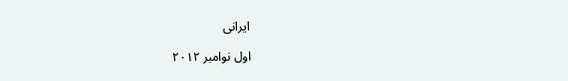ایرانی

اول نوامبر ۲۰۱۲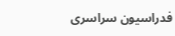فدراسیون سراسری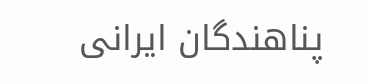پناهندگان ایرانی